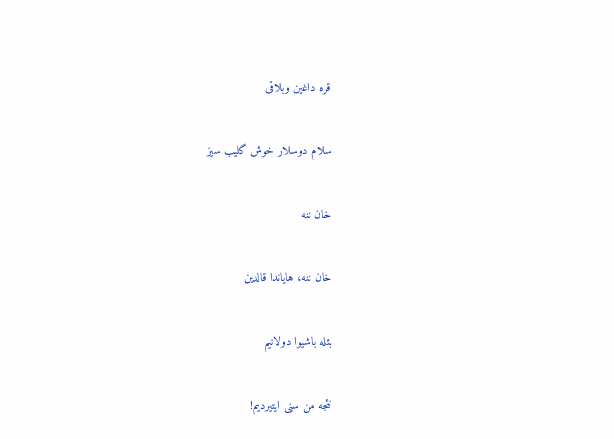قره داغین وبلاقی

سلام دوسلار خوش گلیب سیز

خان ننه

خان ننه، هایاندا قالدین

بئله باشیوا دولانیم

نئجه من سنی ایتیردیم!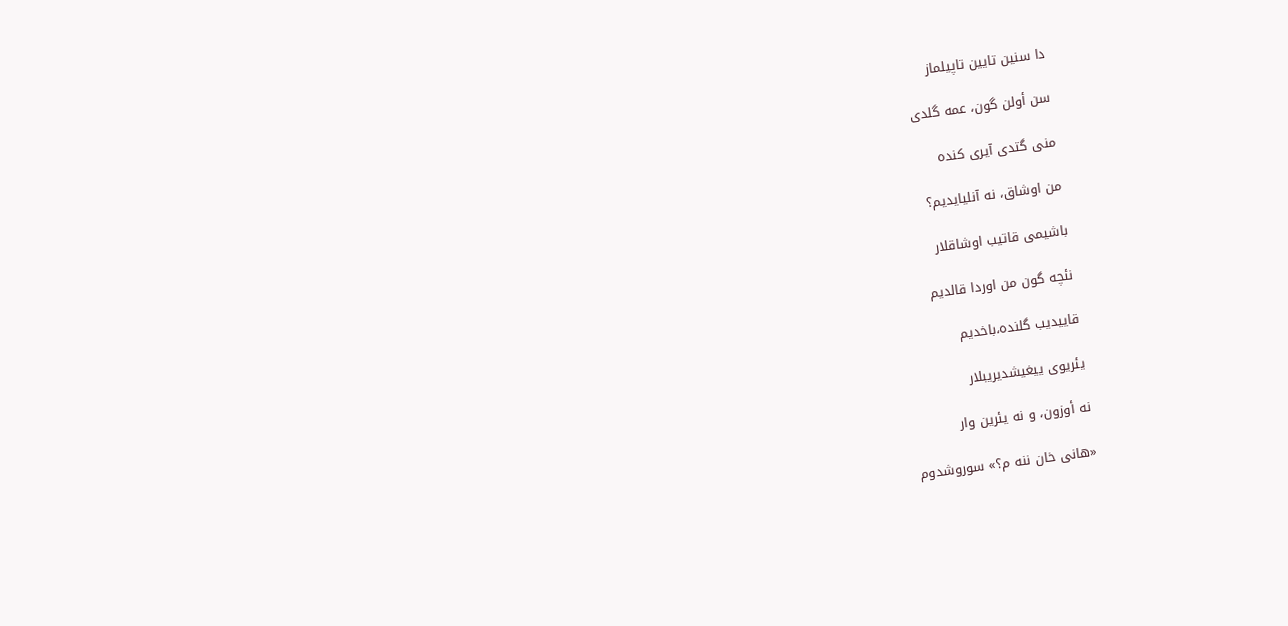دا سنین تایین تاپیلماز

سن أولن گون، عمه گلدی

منی گتدی آیری کنده

من اوشاق، نه آنلیایدیم؟

باشیمی قاتیب اوشاقلار

نئچه گون من اوردا قالدیم

قاییدیب گلنده،باخدیم

یئریوی ییغیشدیریبلار

نه أوزون، و نه یئرین وار

«هانی خان ننه م؟» سوروشدوم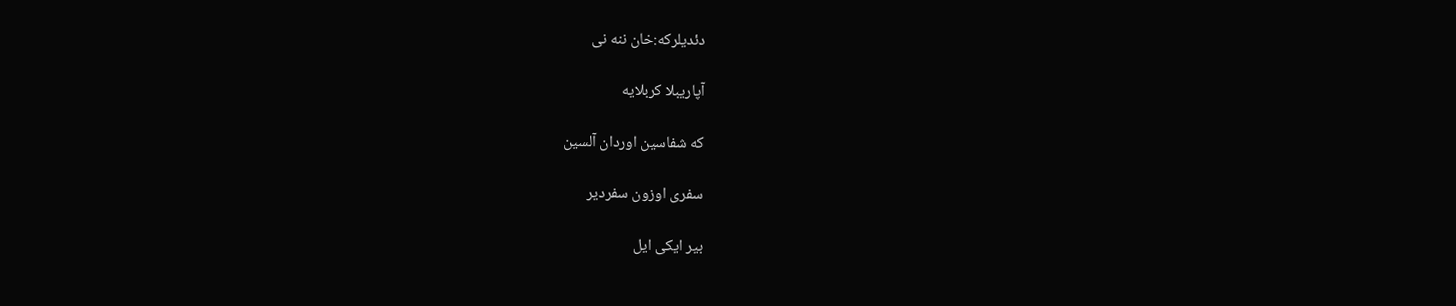دئدیلرکه:خان ننه نی

آپاریبلا کربلایه

که شفاسین اوردان آلسین

سفری اوزون سفردیر

بیر ایکی ایل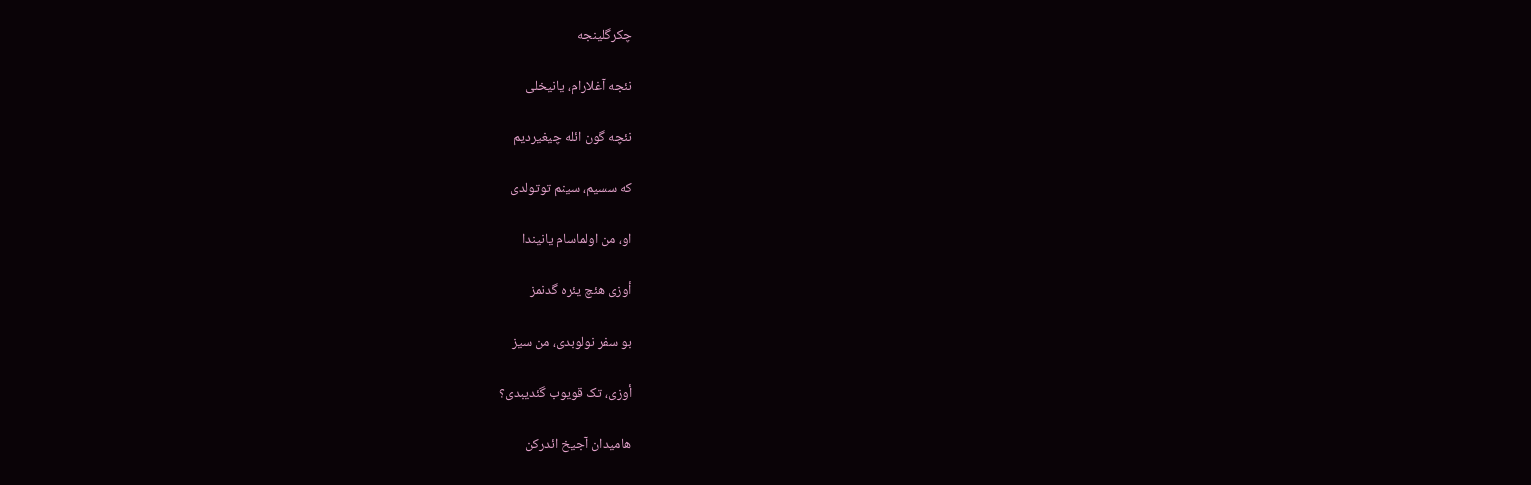چکرگلینجه

نئجه آغلارام، یانیخلی

نئچه گون ائله چیغیردیم

که سسیم، سینم توتولدی

او، من اولماسام یانیندا

أوزی هئچ یئره گدنمز

بو سفر نولوبدی، من سیز

أوزی، تک قویوب گئدیبدی؟

هامیدان آجیخ ائدرکن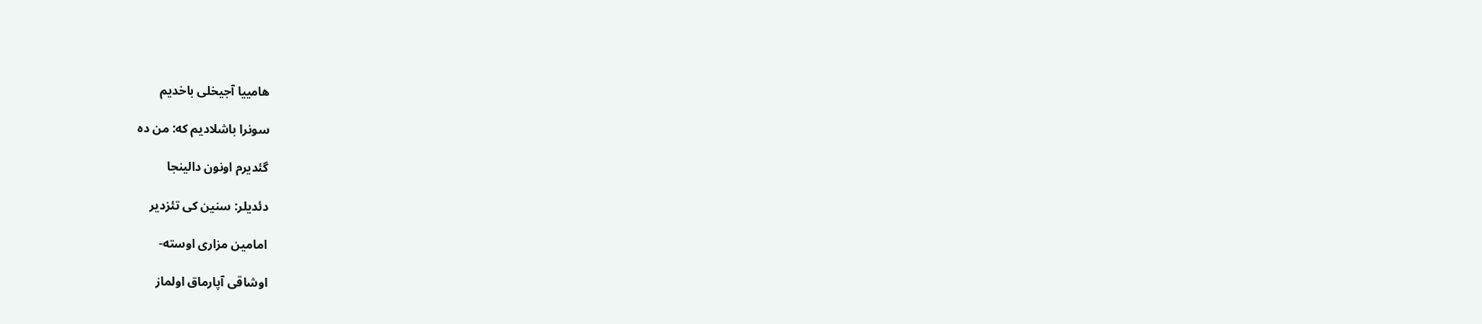هامییا آجیخلی باخدیم

سونرا باشلادیم که: من ده

گئدیرم اونون دالینجا

دئدیلر: سنین کی تئزدیر

امامین مزاری اوسته-

اوشاقی آپارماق اولماز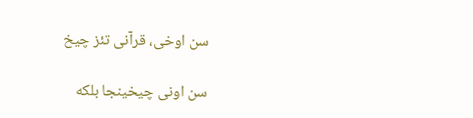سن اوخی، قرآنی تئز چیخ

سن اونی چیخینجا بلکه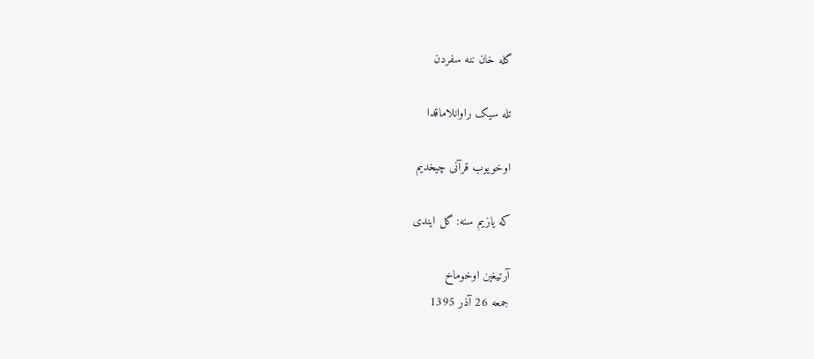گله خان ننه سفردن

تله سیک راوانلاماقدا

اوخویوب قرآنی چیخدیم

که یازیم سنه: گل ایندی

آرتیغین اوخوماخ
جمعه 26 آذر 1395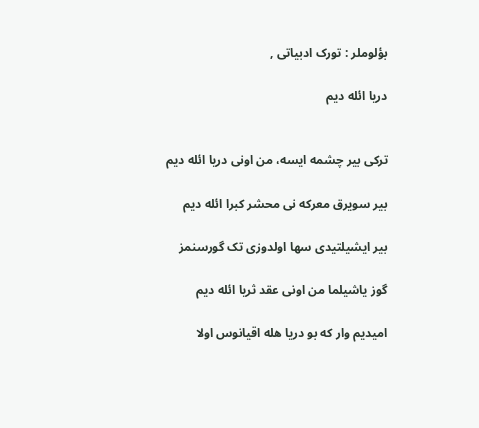بؤلوملر : تورک ادبیاتی ,

دریا ائله دیم


ترکی بیر چشمه ایسه، من اونی دریا ائله دیم

بیر سویرق معرکه نی محشر کبرا ائله دیم

بیر ایشیلتیدی سها اولدوزی تک گورسنمز

گوز یاشیلما من اونی عقد ثریا ائله دیم

امیدیم وار که بو دریا هله اقیانوس اولا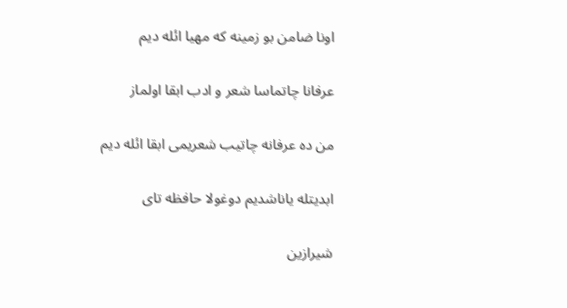اونا ضامن بو زمینه که مهیا ائله دیم

عرفانا چاتماسا شعر و ادب ابقا اولماز

من ده عرفانه چاتیب شعریمی ابقا ائله دیم

ابدیتله یاناشدیم دوغولا حافظه تای

شیرازین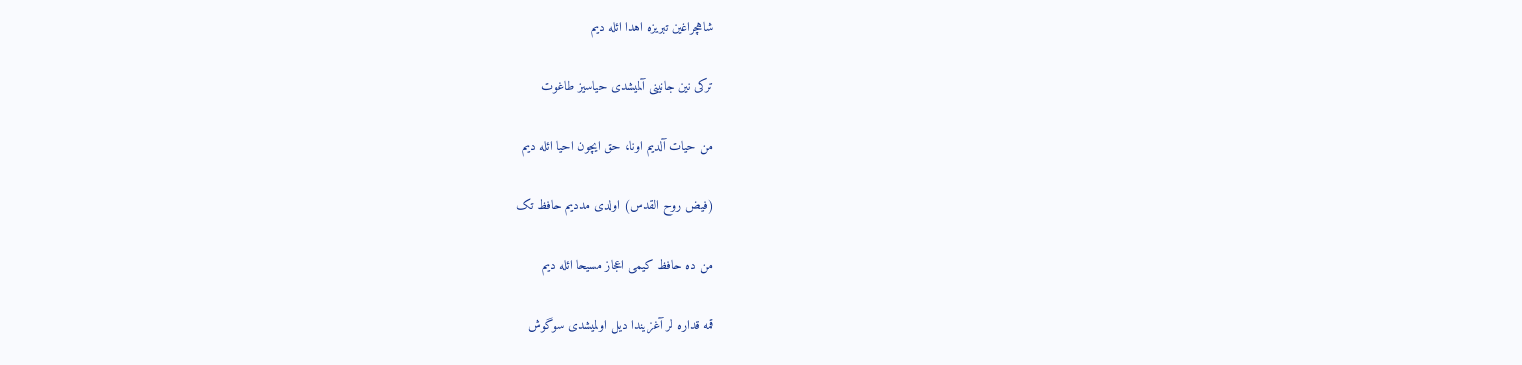شاهچراغین تبریزه اهدا ائله دیم

ترکی نین جانینی آلمیشدی حیاسیز طاغوت

من حیات آلدیم اونا، حق ایچون احیا ائله دیم

(فیض روح القدس) اولدی مددیم حافظ تک

من ده حافظ کیمی اعجاز مسیحا ائله دیم

قمه قداره لر آغزیندا دیل اولمیشدی سوگوش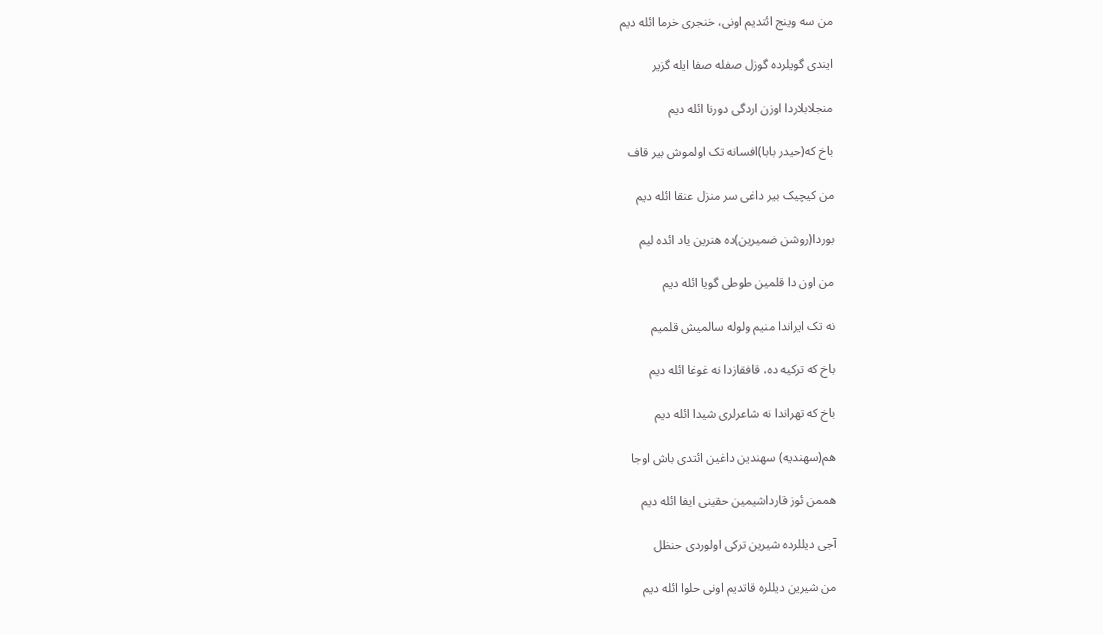من سه وینج ائتدیم اونی، خنجری خرما ائله دیم

ایندی گویلرده گوزل صفله صفا ایله گزیر

منجلابلاردا اوزن اردگی دورنا ائله دیم

باخ که(حیدر بابا)افسانه تک اولموش بیر قاف

من کیچیک بیر داغی سر منزل عنقا ائله دیم

بوردا(روشن ضمیرین)ده هنرین یاد ائده لیم

من اون دا قلمین طوطی گویا ائله دیم

نه تک ایراندا منیم ولوله سالمیش قلمیم

باخ که ترکیه ده، قافقازدا نه غوغا ائله دیم

باخ که تهراندا نه شاعرلری شیدا ائله دیم

هم(سهندیه) سهندین داغین ائتدی باش اوجا

هممن ئوز قارداشیمین حقینی ایفا ائله دیم

آجی دیللرده شیرین ترکی اولوردی حنظل

من شیرین دیللره قاتدیم اونی حلوا ائله دیم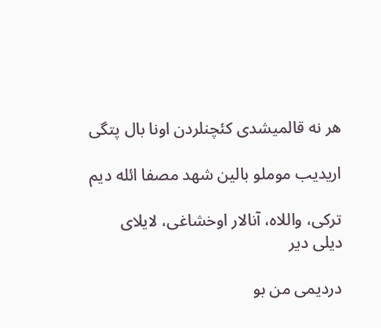هر نه قالمیشدی کئچنلردن اونا بال پتگی

اریدیب موملو بالین شهد مصفا ائله دیم

ترکی، واللاه، آنالار اوخشاغی، لایلای دیلی دیر

دردیمی من بو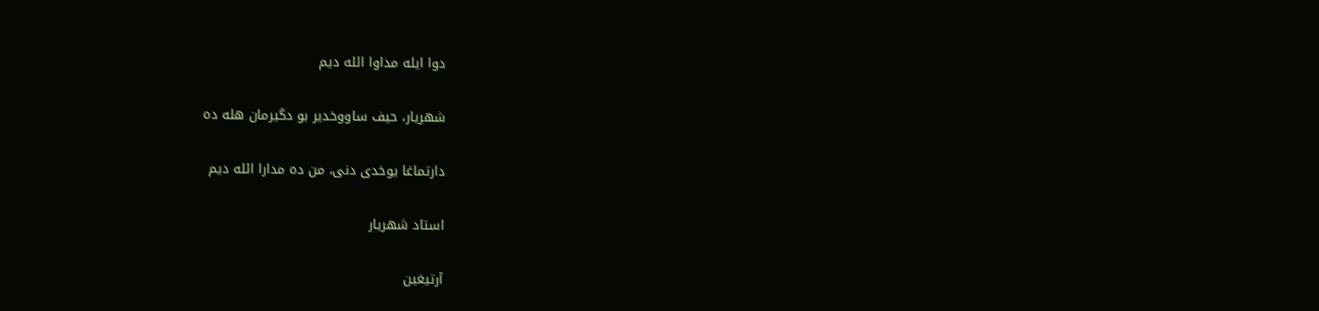دوا ایله مداوا ائله دیم

شهریار، حیف ساووخدیر بو دگیرمان هله ده

دارتماغا یوخدی دنی، من ده مدارا ائله دیم

استاد شهریار

آرتیغین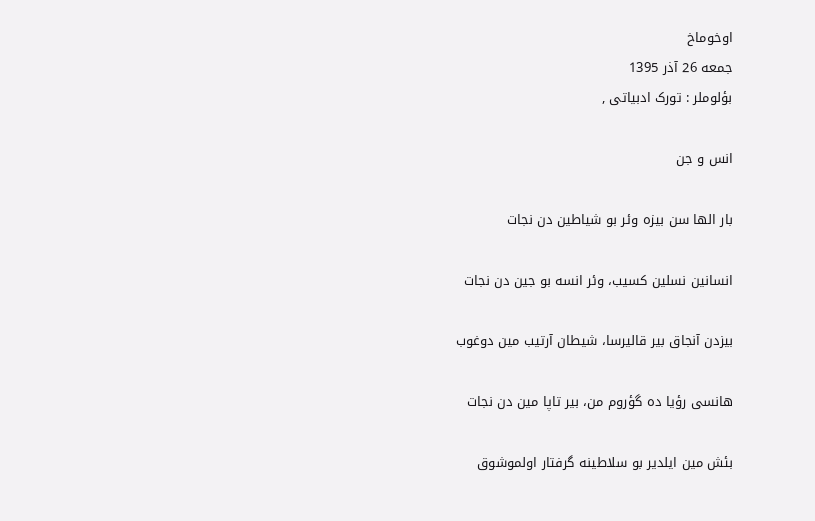اوخوماخ
جمعه 26 آذر 1395
بؤلوملر : تورک ادبیاتی ,

انس و جن

بار الها سن بیزه وئر بو شیاطین دن نجات

انسانین نسلین کسیب، وئر انسه بو جین دن نجات

بیزدن آنجاق بیر قالیرسا، شیطان آرتیب مین دوغوب

هانسی رؤیا ده گؤروم من، بیر تاپا مین دن نجات

بئش مین ایلدیر بو سلاطینه گرفتار اولموشوق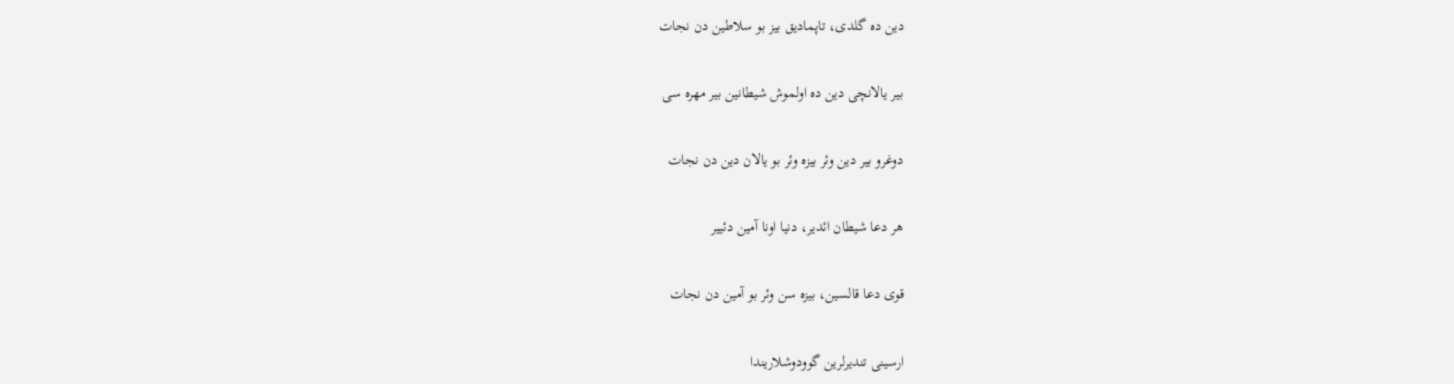دین ده گلدی، تاپمادیق بیز بو سلاطین دن نجات

بیر یالانچی دین ده اولموش شیطانین بیر مهره سی

دوغرو بیر دین وئر بیزه وئر بو یالان دین دن نجات

هر دعا شیطان ائدیر، دنیا اونا آمین دئییر

قوی دعا قالسین، بیزه سن وئر بو آمین دن نجات

ارسینی تندیرلرین گوودوشلاریندا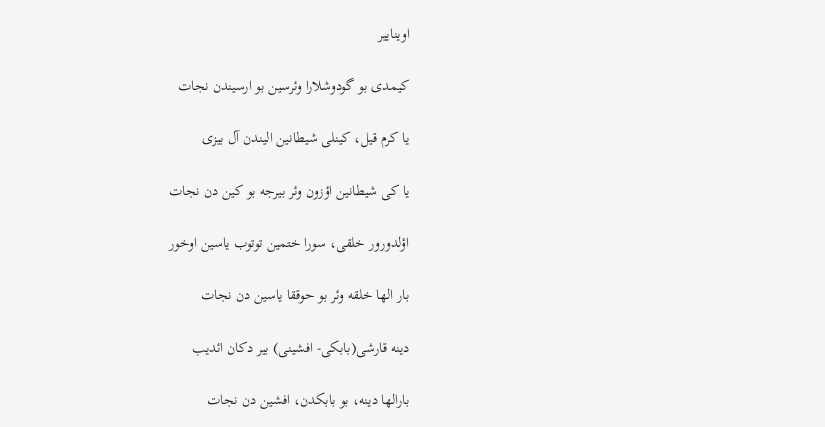اویناییر

کیمدی بو گودوشلارا وئرسین بو ارسیندن نجات

یا کرم قیل، کینلی شیطانین الیندن آل بیزی

یا کی شیطانین اؤزون وئر بیرجه بو کین دن نجات

اؤلدورور خلقی، سورا ختمین توتوب یاسین اوخور

بار الها خلقه وئر بو حوققا یاسین دن نجات

دینه قارشی(بابکی- افشینی) بیر دکان ائدیب

بارالها دینه، بو بابکدن، افشین دن نجات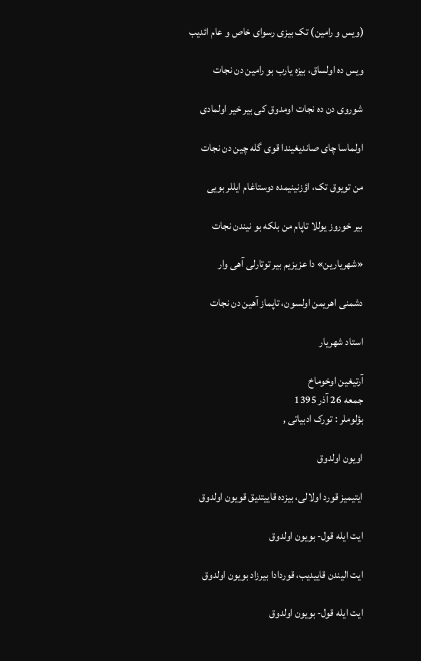(ویس و رامین) تک بیزی رسوای خاص و عام ائدیب

ویس ده اولساق، بیزه یارب بو رامین دن نجات

شوروی دن ده نجات اومدوق کی بیر خیر اولمادی

اولماسا چای صاندیغیندا قوی گله چین دن نجات

من تویوق تک، اؤزنینیمده دوستاغام ایللر بویی

بیر خوروز یوللا تاپام من بلکه بو نیندن نجات

«شهریارین» دا عزیزیم بیر توتارلی آهی وار

دشمنی اهریمن اولسون، تاپماز آهین دن نجات

استاد شهریار

آرتیغین اوخوماخ
جمعه 26 آذر 1395
بؤلوملر : تورک ادبیاتی ,

اویون اولدوق

ایتیمیز قورد اولالی، بیزده قاییتدیق قویون اولدوق

ایت ایله قول- بویون اولدوق

ایت الیندن قاییدیب، قوردادا بیرزاد بویون اولدوق

ایت ایله قول- بویون اولدوق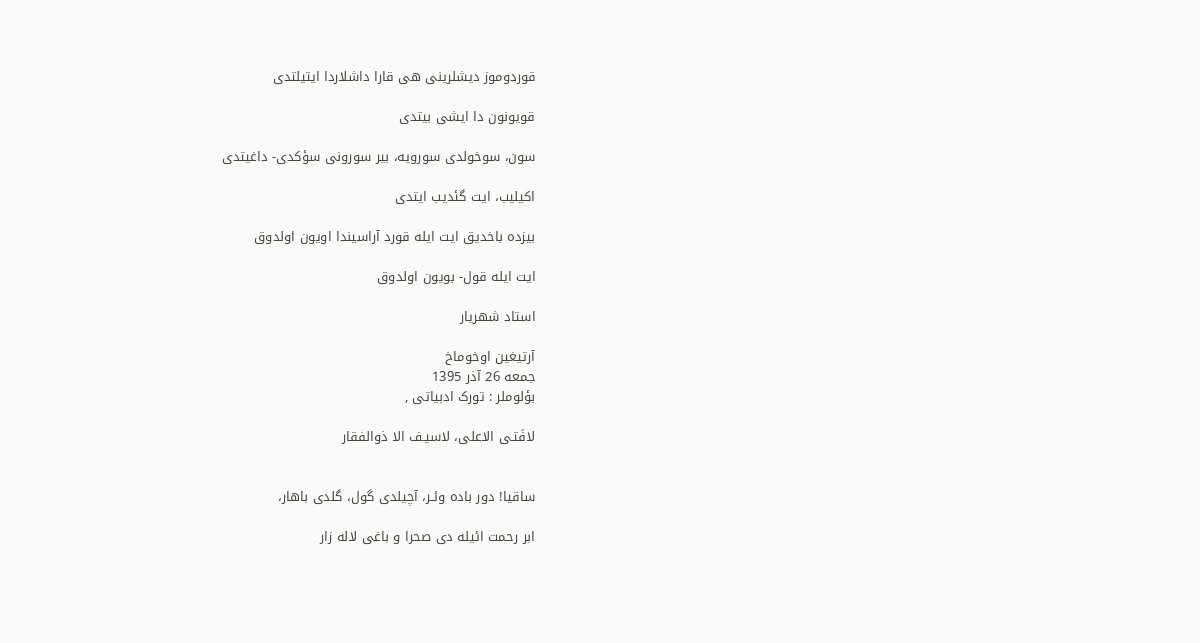قوردوموز دیشلرینی هی قارا داشلاردا ایتیلتدی

قویونون دا ایشی بیتدی

سون، سوخولدی سورویه، بیر سورونی سؤکدی- داغیتدی

اکیلیب، ایت گئدیب ایتدی

بیزده باخدیق ایت ایله قورد آراسیندا اویون اولدوق

ایت ایله قول- بویون اولدوق

استاد شهریار

آرتیغین اوخوماخ
جمعه 26 آذر 1395
بؤلوملر : تورک ادبیاتی ,

لافَتـی الاعلی، لاسیـف الا ذوالفقار


ساقیا! دور باده وئـر، آچیلدی گول، گلدی باهار،

ابر رحمت ائیله دی صحرا و باغی لاله زار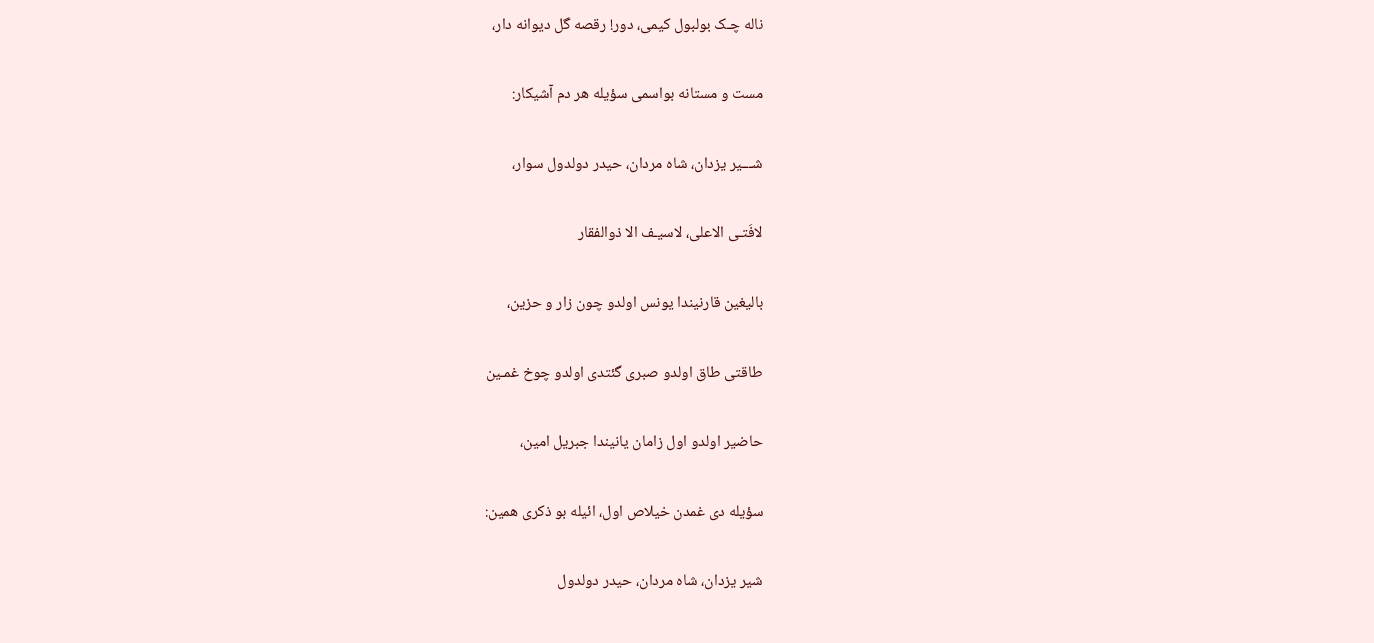ناله چـک بولبول کیمی، دور! رقصه گل دیوانه دار،

مست و مستانه بواسمی سؤیله هر دم آشیکار:

شـــیر یزدان، شاه مردان، حیدر دولدول سوار،

لافَتـی الاعلی، لاسیـف الا ذوالفقار

بالیغین قارنیندا یونس اولدو چون زار و حزین،

طاقتی طاق اولدو صبری گئتدی اولدو چوخ غمـین

حاضیر اولدو اول زامان یانیندا جبریل امین،

سؤیله دی غمدن خیلاص اول، ائیله بو ذکری همین:

شیر یزدان، شاه مردان، حیدر دولدول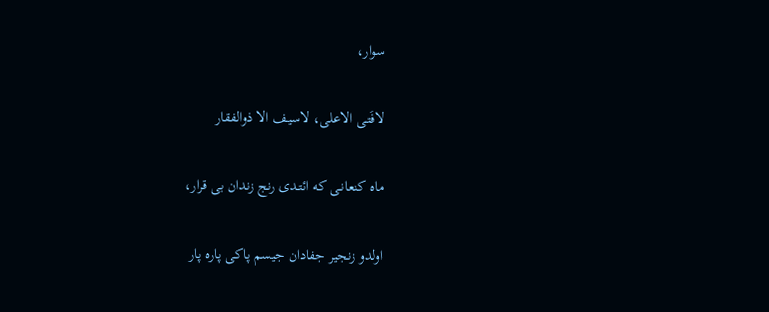سوار،

لافَتـی الاعلی، لاسیـف الا ذوالفقار

ماه کنعانـی که ائتـدی رنج زندان بی قرار،

اولدو زنجیر جفادان جیسم پاکی پاره پار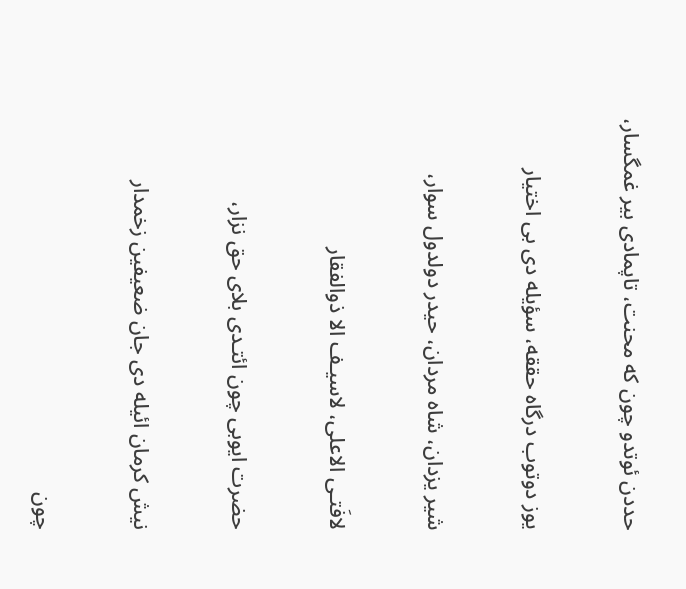حددن ئوتدو چون که محنت، تاپمادی بیر غمگسار،

یوز دوتوب درگاه حققه، سؤیله دی بی اختیار

شیر یزدان، شاه مردان، حیدر دولدول سوار،

لافَتـی الاعلی، لاسیـف الا ذوالفقار

حضرت ایوبی چون ائتـدی بلای حق نزار،

نیش کرمان ائیله دی جان ضعیفین زخمدار

چون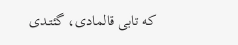که تابی قالمادی، گئتـدی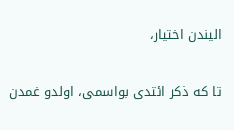الیندن اختیار،

تا که ذکر ائتدی بواسمی، اولدو غمدن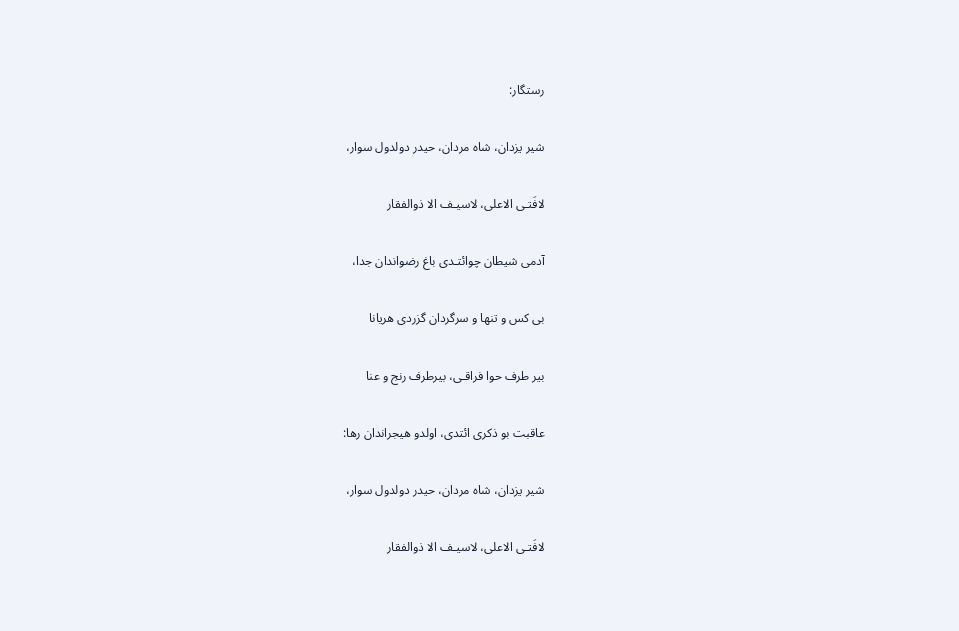رستگار:

شیر یزدان، شاه مردان، حیدر دولدول سوار،

لافَتـی الاعلی، لاسیـف الا ذوالفقار

آدمی شیطان چوائتـدی باغ رضواندان جدا،

بی کس و تنها و سرگردان گزردی هریانا

بیر طرف حوا فراقـی، بیرطرف رنج و عنا

عاقبت بو ذکری ائتدی، اولدو هیجراندان رها:

شیر یزدان، شاه مردان، حیدر دولدول سوار،

لافَتـی الاعلی، لاسیـف الا ذوالفقار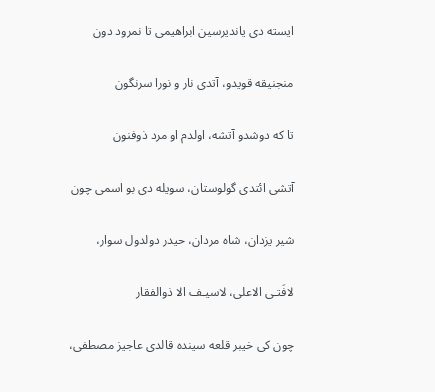ایسته دی یاندیرسین ابراهیمی تا نمرود دون

منجنیقه قویدو، آتدی نار و نورا سرنگون

تا که دوشدو آتشه، اولدم او مرد ذوفنون

آتشی ائتدی گولوستان، سویله دی بو اسمی چون

شیر یزدان، شاه مردان، حیدر دولدول سوار،

لافَتـی الاعلی، لاسیـف الا ذوالفقار

چون کی خیبر قلعه سینده قالدی عاجیز مصطفی،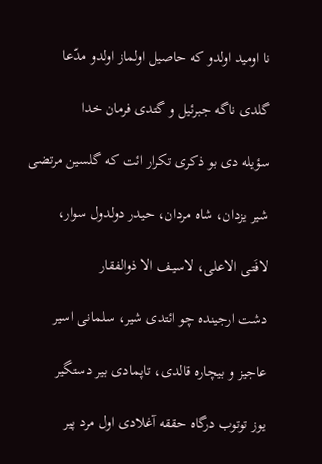نا اومید اولدو که حاصیل اولماز اولدو مدّعا

گلدی ناگه جبرئیل و گتدی فرمان خدا

سؤیله دی بو ذکری تکرار ائت که گلسین مرتضی

شیر یزدان، شاه مردان، حیدر دولدول سوار،

لافَتـی الاعلی، لاسیـف الا ذوالفقار

دشت ارجینده چو ائتدی شیر، سلمانی اسیر

عاجیز و بیچاره قالدی، تاپمادی بیر دستگیر

یوز توتوب درگاه حققه آغلادی اول مرد پیر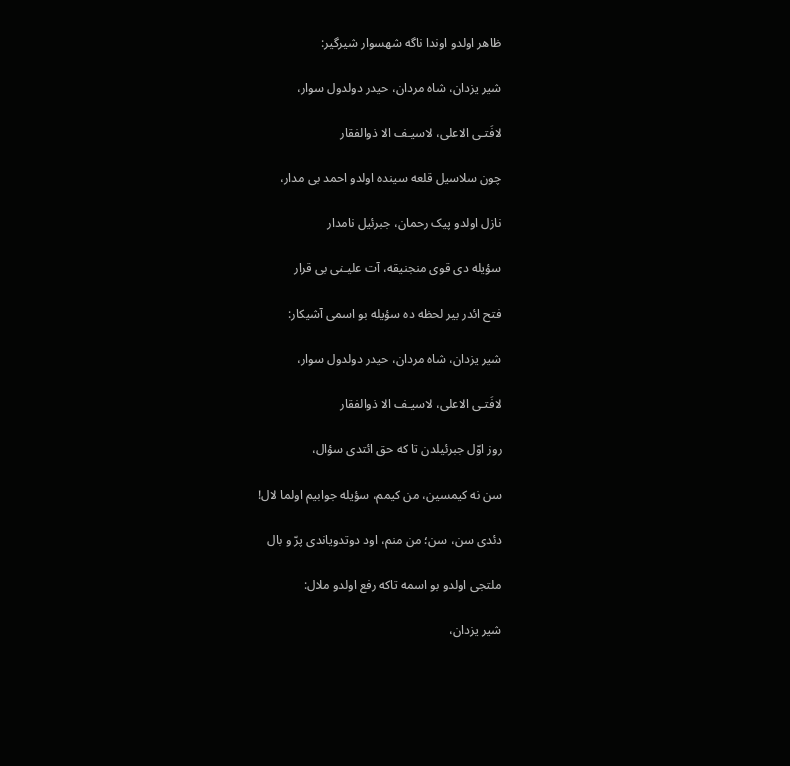ظاهر اولدو اوندا ناگه شهسوار شیرگیر:

شیر یزدان، شاه مردان، حیدر دولدول سوار،

لافَتـی الاعلی، لاسیـف الا ذوالفقار

چون سلاسیل قلعه سینده اولدو احمد بی مدار،

نازل اولدو پیک رحمان، جبرئیل نامدار

سؤیله دی قوی منجنیقه، آت علیـنی بی قرار

فتح ائدر بیر لحظه ده سؤیله بو اسمی آشیکار:

شیر یزدان، شاه مردان، حیدر دولدول سوار،

لافَتـی الاعلی، لاسیـف الا ذوالفقار

روز اوّل جبرئیلدن تا که حق ائتدی سؤال،

سن نه کیمسین، من کیمم، سؤیله جوابیم اولما لال!

دئدی سن، سن؛ من منم، اود دوتدویاندی پرّ و بال

ملتجی اولدو بو اسمه تاکه رفع اولدو ملال:

شیر یزدان،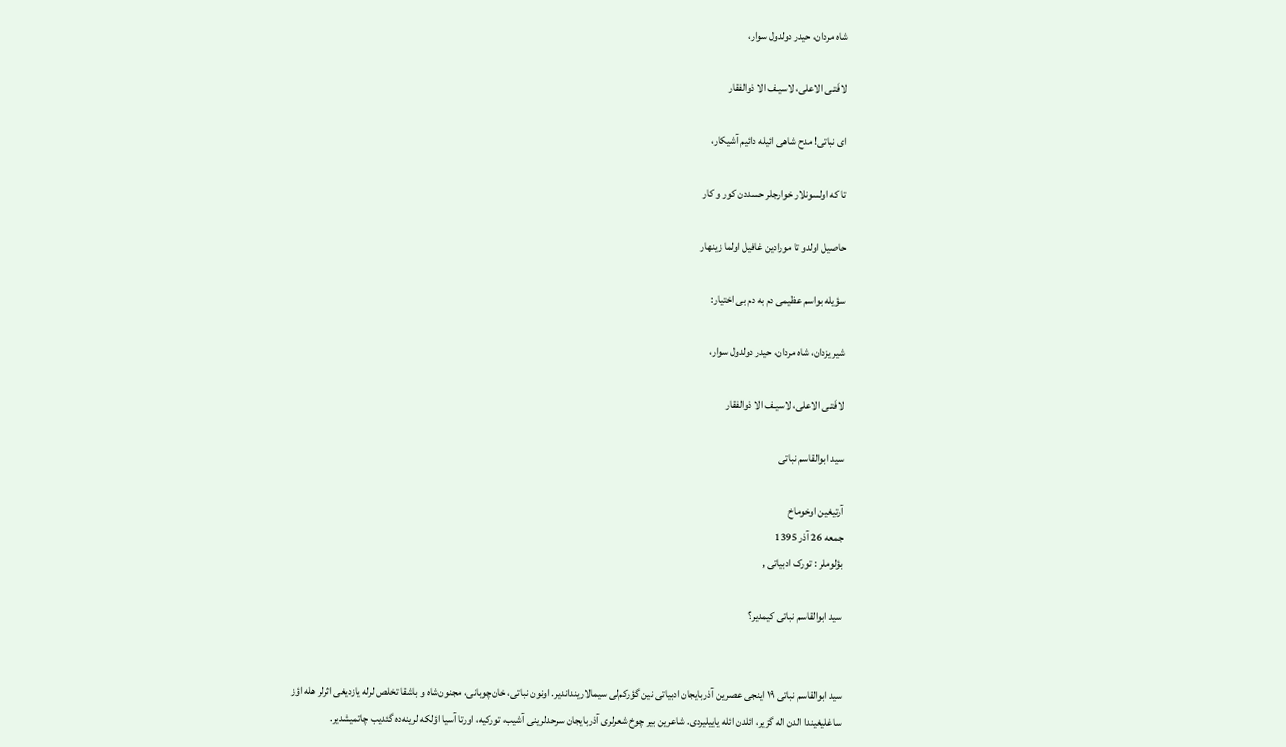شاه مردان، حیدر دولدول سوار،

لافَتـی الاعلی، لاسیـف الا ذوالفقار

ای نباتی! مدح شاهی ائیله دائیم آشیکار،

تا که اولسونلار خوارجلر حسددن کور و کار

حاصیل اولدو تا مورادین غافیل اولما زینهار

سؤیله بواسم عظیمی دم به دم بی اختیار:

شیر یزدان، شاه مردان، حیدر دولدول سوار،

لافَتـی الاعلی، لاسیـف الا ذوالفقار

سید ابوالقاسم نباتی

آرتیغین اوخوماخ
جمعه 26 آذر 1395
بؤلوملر : تورک ادبیاتی ,

سید ابوالقاسم نباتی کیمدیر؟


سید ابوالقاسم نباتی ۱۹ اینجی عصرین آذربایجان ادبیاتی نین گؤرکم‌لی سیمالارینداندیر. اونون نباتی، خان‌چوبانی، مجنون‌شاه و باشقا تخلص لرله یازدیغی اثرلر هله اؤز ساغلیغیندا الدن اله گزیر، ائلدن ائله یاییلیردی. شاعرین بیر چوخ شعرلری آذربایجان سرحدلرینی آشیب، تورکیه، اورتا آسیا اؤلکه لرینه‌ده گئدیب چاتمیشدیر.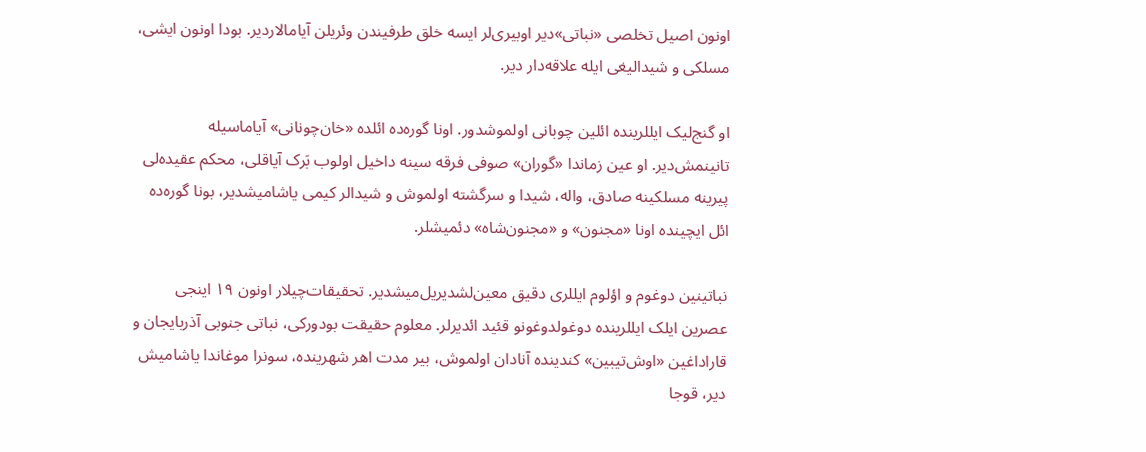اونون اصیل تخلصی «نباتی»دیر اوبیری‌لر ایسه خلق طرفیندن وئریلن آیامالاردیر. بودا اونون ایشی، مسلکی و شیدالیغی ایله علاقه‌دار دیر.

او گنج‌لیک ایللرینده ائلین چوبانی اولموشدور. اونا گوره‌ده ائلده «خان‌چونانی» آیاماسیله تانینمش‌دیر. او عین زماندا «گوران» صوفی فرقه سینه داخیل اولوب بَرک آیاقلی، محکم عقیده‌لی پیرینه مسلکینه صادق، واله، شیدا و سرگشته اولموش و شیدالر کیمی یاشامیشدیر، بونا گوره‌ده ائل ایچینده اونا «مجنون» و «مجنون‌شاه» دئمیشلر.

نباتینین دوغوم و اؤلوم ایللری دقیق معین‌لشدیریل‌میشدیر. تحقیقات‌چیلار اونون ۱۹ اینجی عصرین ایلک ایللرینده دوغولدوغونو قئید ائدیرلر. معلوم حقیقت بودورکی، نباتی جنوبی آذربایجان و قاراداغین «اوش‌تیبین» کندینده آنادان اولموش، بیر مدت اهر شهرینده، سونرا موغاندا یاشامیش دیر، قوجا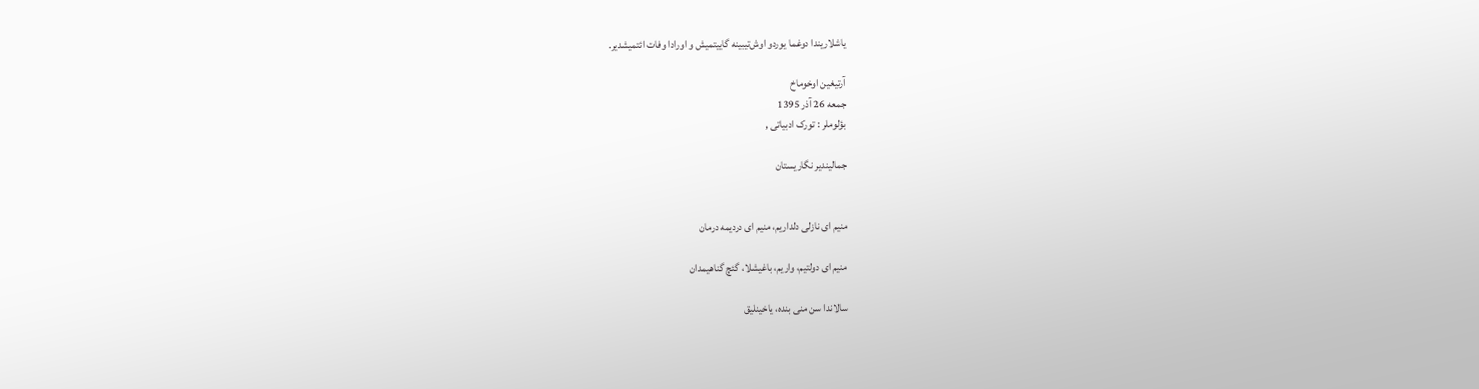یاشلاریندا دوغما یوردو اوش‌تیبینه گاییتمیش و اورادا وفات ائتمیشدیر.

آرتیغین اوخوماخ
جمعه 26 آذر 1395
بؤلوملر : تورک ادبیاتی ,

جمالیندیر نگاریستان


منیم ای نازلی دلداریم، منیم ای دردیمه درمان

منیم ای دولتیم، واریم، باغیشلا، گئچ گناهیمدان

سالاندا سن منی بنده، یاخینلیق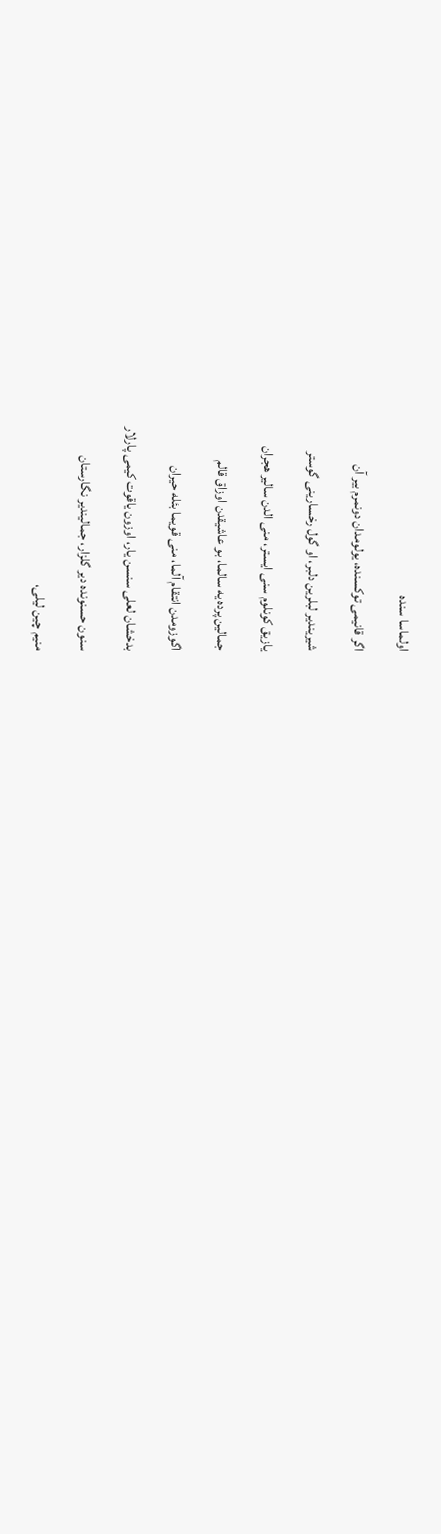اولماسا سنده

اگر قانیمی توکسنده، یولومدان دونمرم بیر آن

شیریندیر لبلرین دلبر، او گول رخسارینی گوستر

یازیق کونلوم سنی ایستر، منی الدن سالیر هجران

جمالین پرده یه سالما، بو عاشیقدن اوزاق قالم

اگوزومدن انتقام آلما، منی قویما بئله حیران

بدخشان لعلی سنسن یار، اوزون یاقوت کیمی پارلار

سنون حسنونده دیر گلزار، جمالیندیر نگارستان

منیم چین لیلی،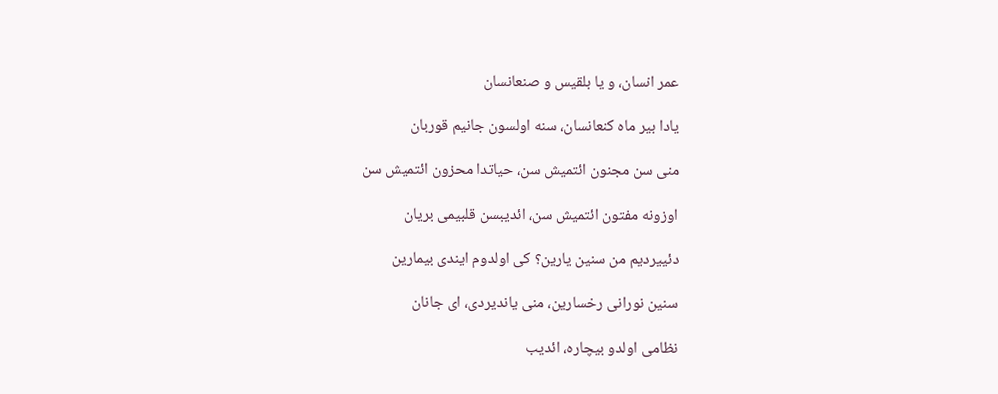عمر انسان، و یا بلقیس و صنعانسان

یادا بیر ماه کنعانسان، سنه اولسون جانیم قوربان

منی سن مجنون ائتمیش سن، حیاتدا محزون ائتمیش سن

اوزونه مفتون ائتمیش سن، ائدیبسن قلبیمی بریان

دئییردیم من سنین یارین؟ کی اولدوم ایندی بیمارین

سنین نورانی رخسارین، منی یاندیردی، ای جانان

نظامی اولدو بیچاره، ائدیب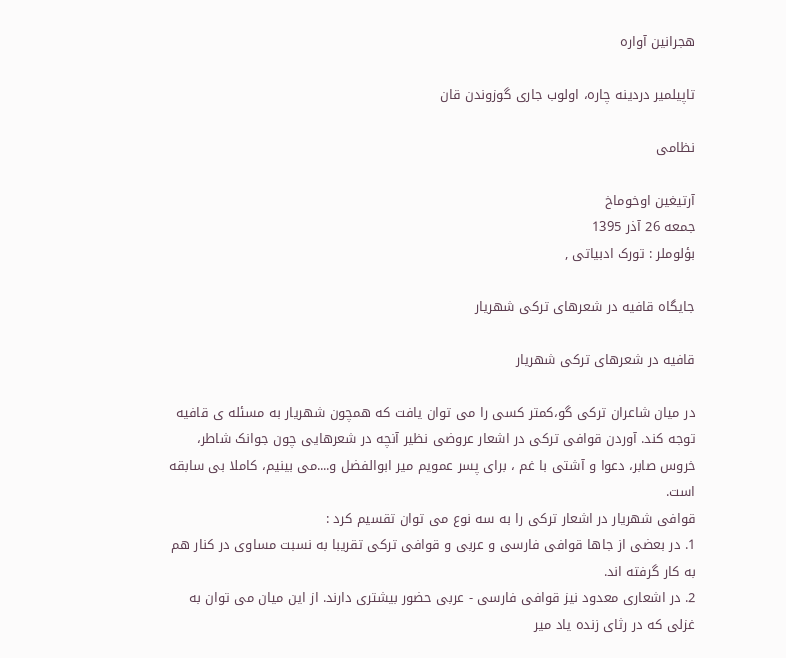هجرانین آواره

تاپیلمیر دردینه چاره، اولوب جاری گوزوندن قان

نظامی

آرتیغین اوخوماخ
جمعه 26 آذر 1395
بؤلوملر : تورک ادبیاتی ,

جایگاه قافیه در شعرهای ترکی شهریار

قافیه در شعرهای ترکی شهریار

در میان شاعران ترکی گو،کمتر کسی را می توان یافت که همچون شهریار به مسئله ی قافیه توجه کند. آوردن قوافی ترکی در اشعار عروضی نظیر آنچه در شعرهایی چون جوانک شاطر، خروس صابر، دعوا و آشتی با غم ، برای پسر عمویم میر ابوالفضل و....می بینیم، کاملا بی سابقه است.
قوافی شهریار در اشعار ترکی را به سه نوع می توان تقسیم کرد :
1. در بعضی از جاها قوافی فارسی و عربی و قوافی ترکی تقریبا به نسبت مساوی در کنار هم به کار گرفته اند.
2. در اشعاری معدود نیز قوافی فارسی - عربی حضور بیشتری دارند. از این میان می توان به غزلی که در رثای زنده یاد میر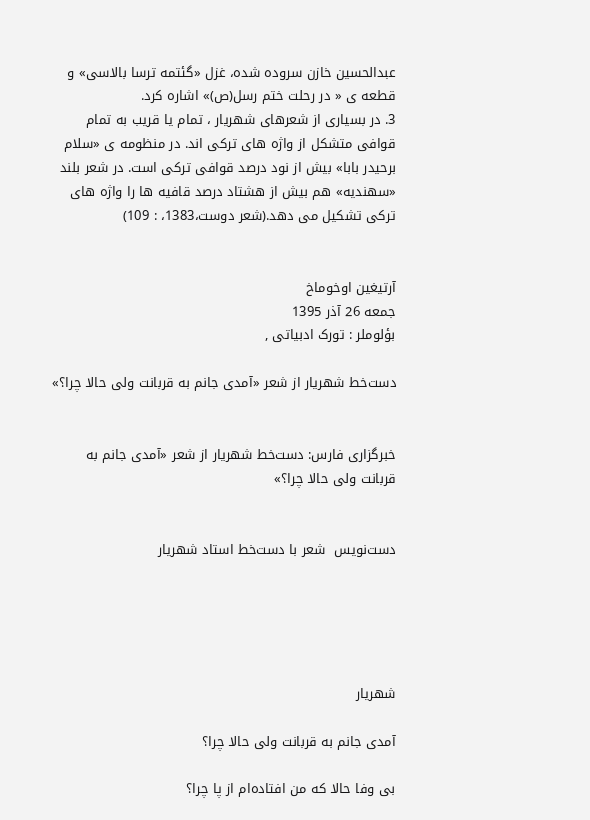عبدالحسین خازن سروده شده، غزل «گئتمه ترسا بالاسی» و قطعه ی « در رحلت ختم رسل(ص)» اشاره کرد.
3. در بسیاری از شعرهای شهریار ، تمام یا قریب به تمام قوافی متشکل از واژه های ترکی اند. در منظومه ی «سلام برحیدر بابا» بیش از نود درصد قوافی ترکی است. در شعر بلند «سهندیه» هم بیش از هشتاد درصد قافیه ها را واژه های ترکی تشکیل می دهد.(شعر دوست،1383، : 109)


آرتیغین اوخوماخ
جمعه 26 آذر 1395
بؤلوملر : تورک ادبیاتی ,

دست‌خط شهریار از شعر «آمدی جانم به قربانت ولی حالا چرا؟»


خبرگزاری فارس: دست‌خط شهریار از شعر «آمدی جانم به قربانت ولی حالا چرا؟»


دست‌نویس  شعر با دست‌خط استاد شهریار





شهریار

آمدی جانم به قربانت ولی حالا چرا؟

بى وفا حالا که من افتاده‌ام از پا چرا؟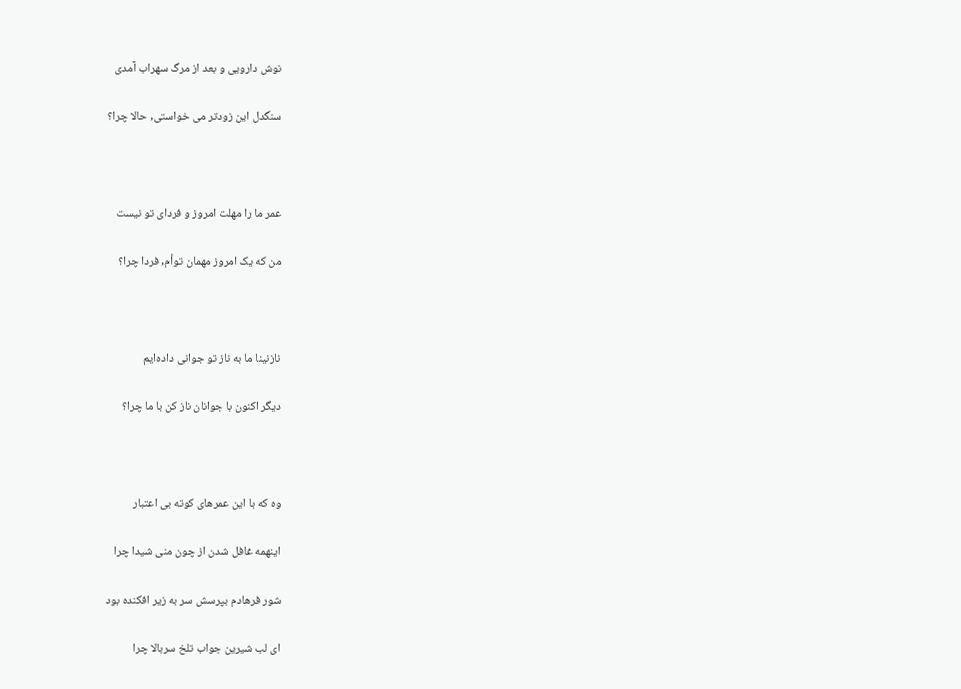نوش دارویی و بعد از مرگ سهراب آمدی

سنگدل این زودتر مى خواستی, حالا چرا؟



عمر ما را مهلت امروز و فردای تو نیست

من که یک امروز مهمان توأم, فردا چرا؟



نازنینا ما به ناز تو جوانی داده‌ایم

دیگر اکنون با جوانان ناز کن با ما چرا؟



وه که با این عمرهای کوته بی اعتبار

اینهمه غافل شدن از چون منی شیدا چرا

شور فرهادم بپرسش سر به زیر افکنده بود

ای لب شیرین جواب تلخ سربالا چرا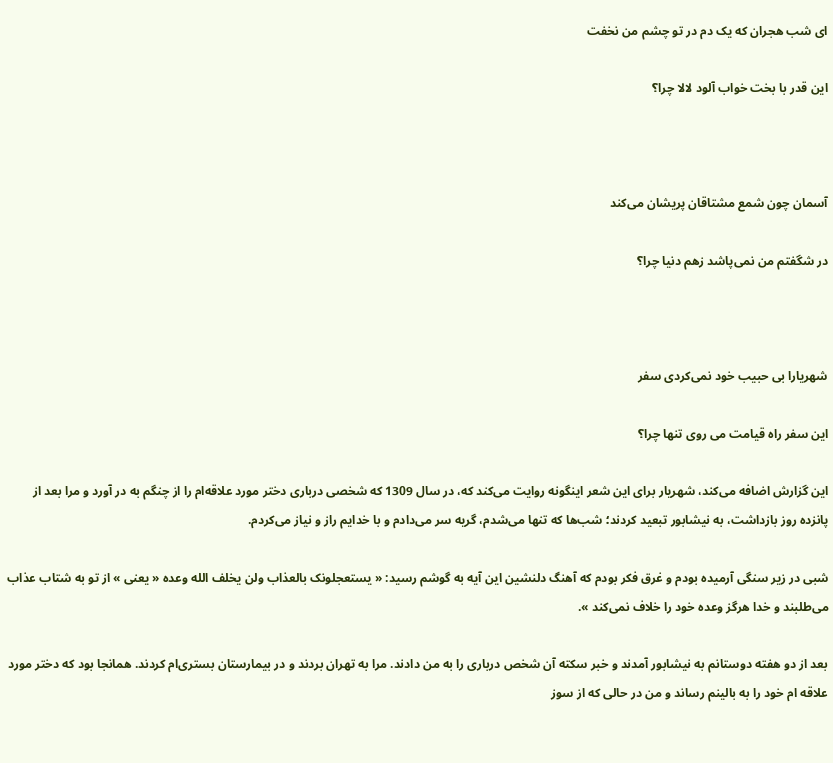ای شب هجران که یک دم در تو چشم من نخفت

این قدر با بخت خواب آلود لالا چرا؟



آسمان چون شمع مشتاقان پریشان می‌کند

در شگفتم من نمى‌پاشد زهم دنیا چرا؟



شهریارا بی حبیب خود نمى‌کردی سفر

این سفر راه قیامت مى روی تنها چرا؟

این گزارش اضافه می‌کند، شهریار برای این شعر اینگونه روایت می‌کند که، در سال 1309 که شخصی درباری دختر مورد علاقه‌ام را از چنگم به در آورد و مرا بعد از پانزده روز بازداشت، به نیشابور تبعید کردند؛ شب‌ها که تنها می‌شدم، گریه سر می‌دادم و با خدایم راز و نیاز می‌کردم.

شبی‌ در زیر سنگی‌ آرمیده بودم و غرق فکر بودم که آهنگ دلنشین این آیه به گوشم رسید: « یستعجلونک بالعذاب ولن یخلف الله وعده « یعنی » از تو به شتاب عذاب می‌طلبند و خدا هرگز وعده خود را خلاف نمی‌کند ».

بعد از دو هفته دوستانم به نیشابور آمدند و خبر سکته آن شخص درباری را به من دادند. مرا به تهران بردند و در بیمارستان بستری‌ام کردند. همانجا بود که دختر مورد علاقه ام خود را به بالینم رساند و من در حالی که از سوز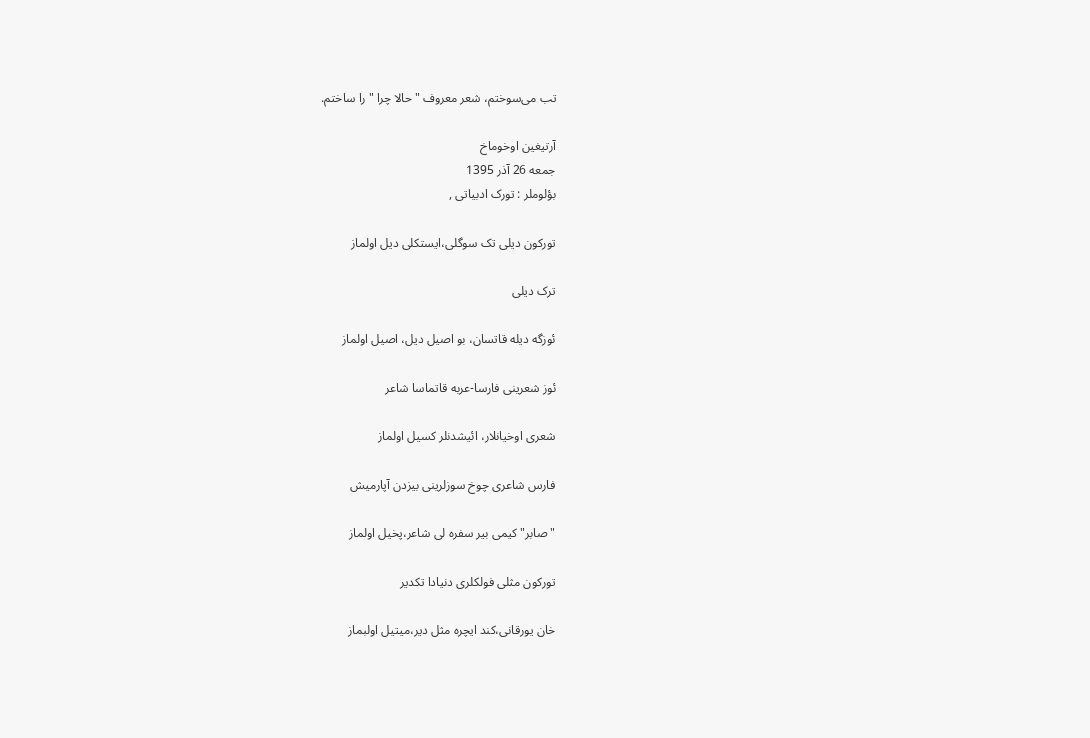تب می‌سوختم، شعر معروف "حالا چرا " را ساختم.

آرتیغین اوخوماخ
جمعه 26 آذر 1395
بؤلوملر : تورک ادبیاتی ,

تورکون دیلی تک سوگلی،ایستکلی دیل اولماز

ترک دیلی

ئوزگه دیله قاتسان، بو اصیل دیل، اصیل اولماز

ئوز شعرینی فارسا-عربه قاتماسا شاعر

شعری اوخیانلار، ائیشدنلر کسیل اولماز

فارس شاعری چوخ سوزلرینی بیزدن آپارمیش

"صابر" کیمی بیر سفره لی شاعر،پخیل اولماز

تورکون مثلی فولکلری دنیادا تکدیر

خان یورقانی،کند ایچره مثل دیر،میتیل اولبماز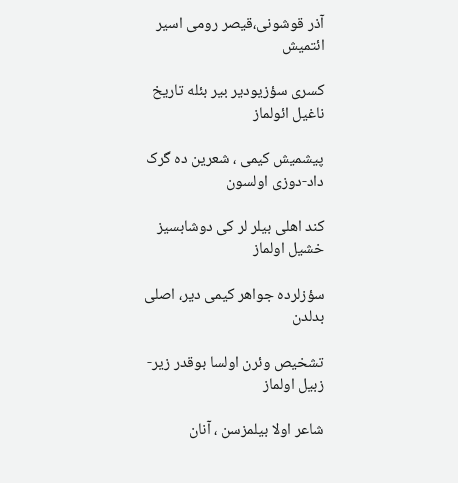آذر قوشونی،قیصر رومی اسیر ائتمیش

کسری سؤزیودیر بیر بئله تاریخ ناغیل ائولماز

پیشمیش کیمی ، شعرین ده گرک داد-دوزی اولسون

کند اهلی بیلر لر کی دوشابسیز خشیل اولماز

سؤزلرده جواهر کیمی دیر، اصلی بدلدن

تشخیص وئرن اولسا بوقدر زیر-زبیل اولماز

شاعر اولا بیلمزسن ، آنان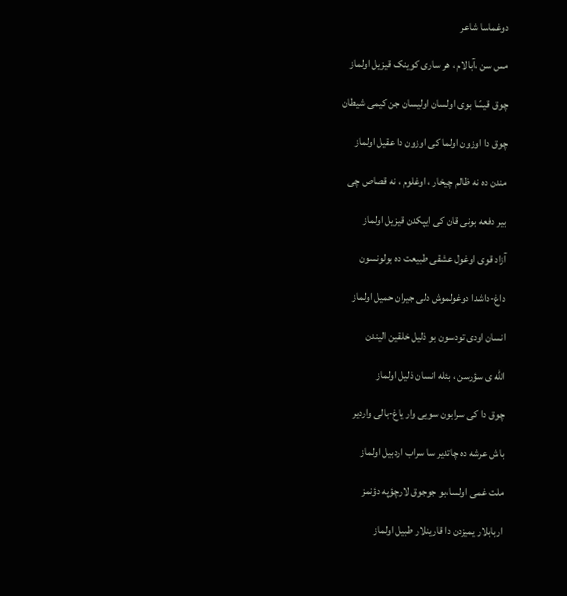دوغماسا شاعر

مس سن ،آبالام ، هر ساری کوینک قیزیل اولماز

چوق قیسّا بوی اولسان اولیسان جن کیمی شیطان

چوق دا اوزون اولما کی اوزون دا عقیل اولماز

مندن ده نه ظالم چیخار ، اوغلوم ، نه قصاص چی

بیر دفعه بونی قان کی ایپکدن قیزیل اولماز

آزاد قوی اوغول عشقی طبیعت ده بولونسون

داغ-داشدا دوغولموش دلی جیران حمیل اولماز

انسان اودی تودسون بو ذلیل خلقین الیندن

الله ی سؤرسن ، بئله انسان ذلیل اولماز

چوق دا کی سرابون سویی وار یاغ-بالی واردیر

باش عرشه ده چاتدیر سا سراب اردبیل اولماز

ملت غمی اولسا،بو جوجوق لارچؤپه دؤنمز

اربابلار یمیزدن دا قارینلار طبیل اولماز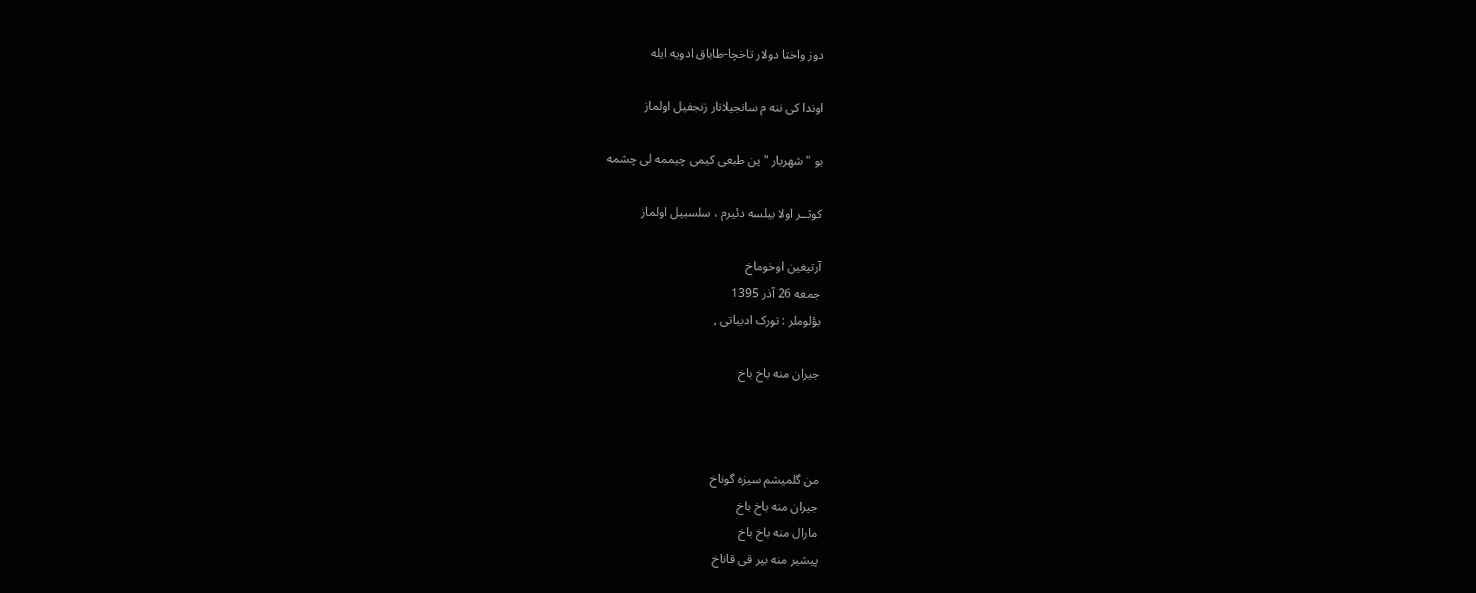دوز واختا دولار تاخچا-طاباق ادویه ایله

اوندا کی ننه م سانجیلانار زنجفیل اولماز

بو " شهریار " ین طبعی کیمی چیممه لی چشمه

کوثــر اولا بیلسه دئیرم ، سلسبیل اولماز

آرتیغین اوخوماخ
جمعه 26 آذر 1395
بؤلوملر : تورک ادبیاتی ,

جیران منه باخ باخ



من گلمیشم سیزه گوناخ
جیران منه باخ باخ
مارال منه باخ باخ
پیشیر منه بیر قی قاناخ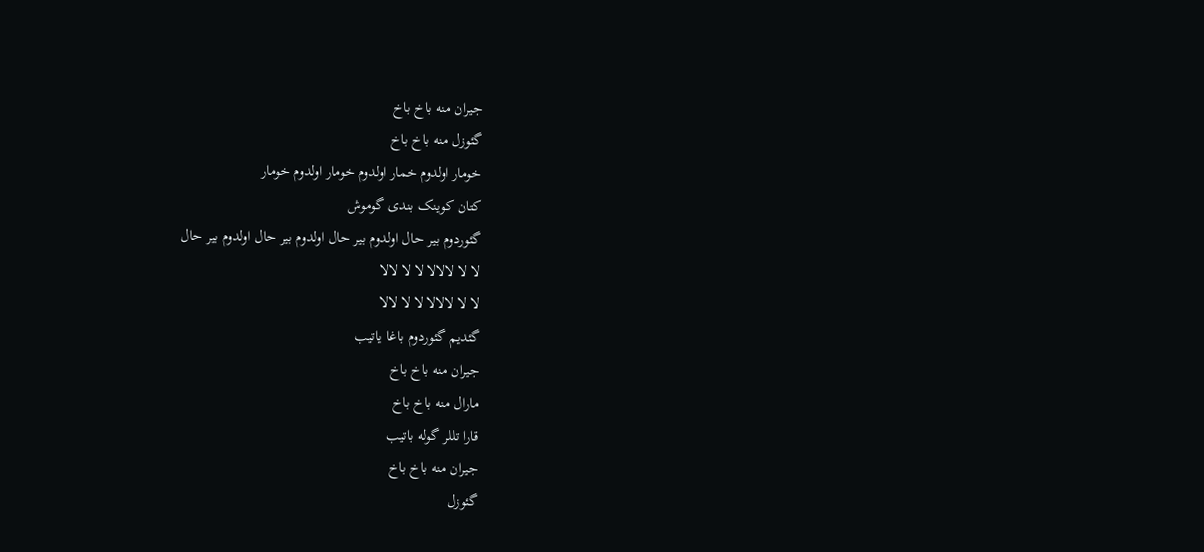جیران منه باخ باخ
گئوزل منه باخ باخ
خومار اولدوم خمار اولدوم خومار اولدوم خومار
کتان کوینک بندی گوموش
گئوردوم بیر حال اولدوم بیر حال اولدوم بیر حال اولدوم بیر حال
لا لا لالالا لا لا لالا
لا لا لالالا لا لا لالا
گئدیم گئوردوم باغا یاتیب
جیران منه باخ باخ
مارال منه باخ باخ
قارا تللر گوله باتیب
جیران منه باخ باخ
گئوزل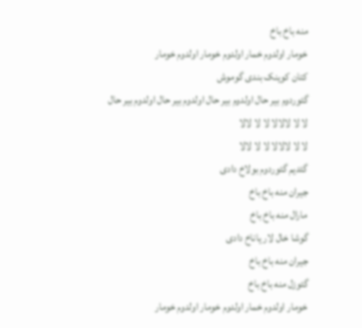منه باخ باخ
خومار اولدوم خمار اولدوم خومار اولدوم خومار
کتان کوینک بندی گوموش
گئوردوم بیر حال اولدوم بیر حال اولدوم بیر حال اولدوم بیر حال
لا لا لالالا لا لا لالا
لا لا لالالا لا لا لالا
گئدیم گئوردوم بولاخ دادی
جیران منه باخ باخ
مارال منه باخ باخ
گوشا خال لار یاناخ دادی
جیران منه باخ باخ
گئوزل منه باخ باخ
خومار اولدوم خمار اولدوم خومار اولدوم خومار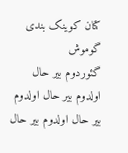کتان کوینک بندی گوموش
گئوردوم بیر حال اولدوم بیر حال اولدوم بیر حال اولدوم بیر حال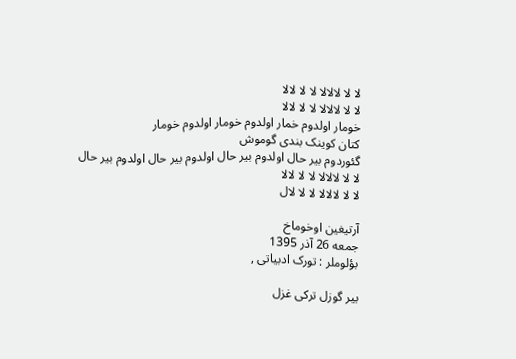لا لا لالالا لا لا لالا
لا لا لالالا لا لا لالا
خومار اولدوم خمار اولدوم خومار اولدوم خومار
کتان کوینک بندی گوموش
گئوردوم بیر حال اولدوم بیر حال اولدوم بیر حال اولدوم بیر حال
لا لا لالالا لا لا لالا
لا لا لالالا لا لا لال

آرتیغین اوخوماخ
جمعه 26 آذر 1395
بؤلوملر : تورک ادبیاتی ,

بیر گوزل ترکی غزل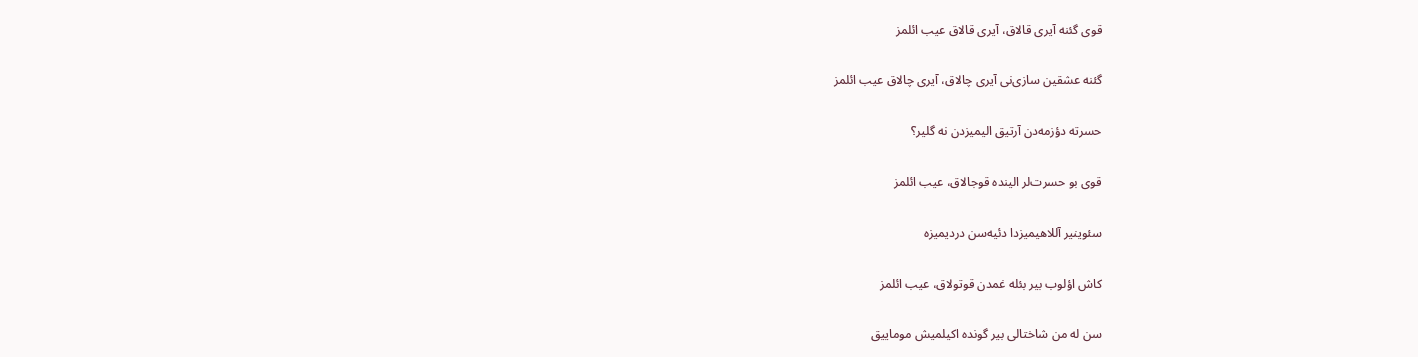قوی گئنه آیری قالاق، آیری قالاق عیب ائلمز

گئنه عشقین سازی‌نی آیری چالاق، آیری چالاق عیب ائلمز

حسرته دؤزمه‌دن آرتیق الیمیزدن نه گلیر؟

قوی بو حسرت‌لر الینده قوجالاق، عیب ائلمز

سئوینیر آللاهیمیزدا دئیه‌سن دردیمیزه

کاش اؤلوب بیر بئله غمدن قوتولاق، عیب ائلمز

سن‌ له من شاختالی بیر گونده اکیلمیش موماییق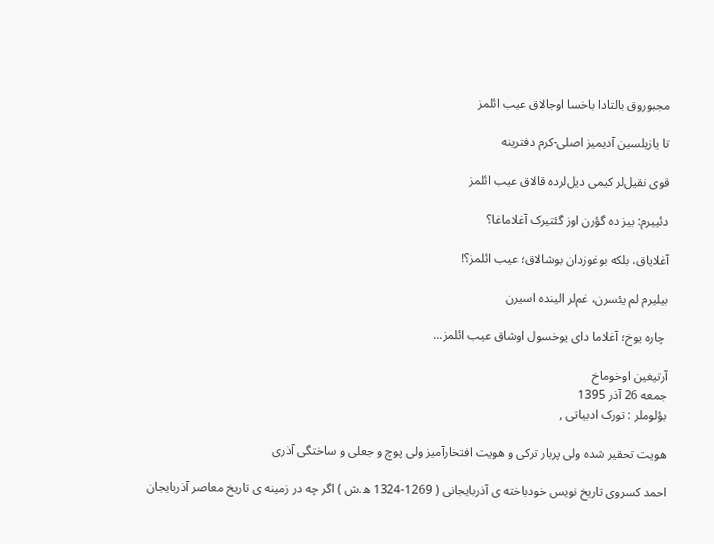مجبوروق بالتادا باخسا اوجالاق عیب ائلمز

تا یازیلسین آدیمیز اصلی-کرم دفترینه

قوی نقیل‌لر کیمی دیل‌لرده قالاق عیب ائلمز

دئییرم: بیز ده گؤرن اوز گئتیرک آغلاماغا؟

آغلایاق، بلکه بوغوزدان بوشالاق؛ عیب ائلمز؟!

بیلیرم لم یئسرن، غم‌لر الینده اسیرن

 چاره یوخ؛ آغلاما دای یوخسول اوشاق عیب ائلمز...

آرتیغین اوخوماخ
جمعه 26 آذر 1395
بؤلوملر : تورک ادبیاتی ,

هویت تحقیر شده ولی پربار ترکی و هویت افتخارآمیز ولی پوچ و جعلی و ساختگی آذری

احمد کسروی تاریخ نویس خودباخته ی آذربایجانی ( 1269-1324 ه.ش ) اگر چه در زمینه ی تاریخ معاصر آذربایجان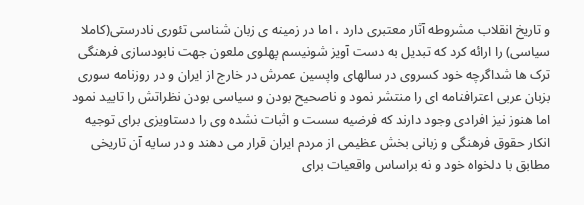و تاریخ انقلاب مشروطه آثار معتبری دارد ، اما در زمینه ی زبان شناسی تئوری نادرستی(کاملا سیاسی) را ارائه کرد که تبدیل به دست آویز شونیسم پهلوی ملعون جهت نابودسازی فرهنگی ترک ها شداگرچه خود کسروی در سالهای واپسین عمرش در خارج از ایران و در روزنامه سوری بزبان عربی اعترافنامه ای را منتشر نمود و ناصحیح بودن و سیاسی بودن نظراتش را تایید نمود اما هنوز نیز افرادی وجود دارند که فرضیه سست و اثبات نشده وی را دستاویزی برای توجیه انکار حقوق فرهنگی و زبانی بخش عظیمی از مردم ایران قرار می دهند و در سایه آن تاریخی مطابق با دلخواه خود و نه براساس واقعیات برای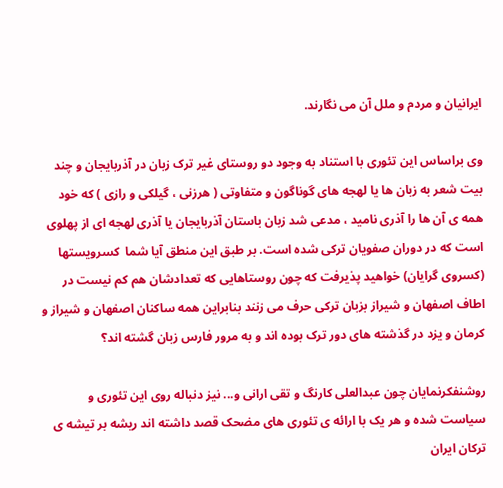ایرانیان و مردم و ملل آن می نگارند.

وی براساس این تئوری با استناد به وجود دو روستای غیر ترک زبان در آذربایجان و چند بیت شعر به زبان ها یا لهجه های گوناگون و متفاوتی ( هرزنی ، گیلکی و رازی ) که خود همه ی آن ها را آذری نامید ، مدعی شد زبان باستان آذربایجان یا آذری لهجه ای از پهلوی است که در دوران صفویان ترکی شده است. بر طبق این منطق آیا شما  کسرویستها (کسروی گرایان) خواهید پذیرفت که چون روستاهایی که تعدادشان هم کم نیست در اطاف اصفهان و شیراز بزبان ترکی حرف می زنند بنابراین همه ساکنان اصفهان و شیراز و کرمان و یزد در گذشته های دور ترک بوده اند و به مرور فارس زبان گشته اند؟

روشنفکرنمایان چون عبدالعلی کارنگ و تقی ارانی و... نیز دنباله روی این تئوری و سیاست شده و هر یک با ارائه ی تئوری های مضحک قصد داشته اند ریشه بر تیشه ی ترکان ایران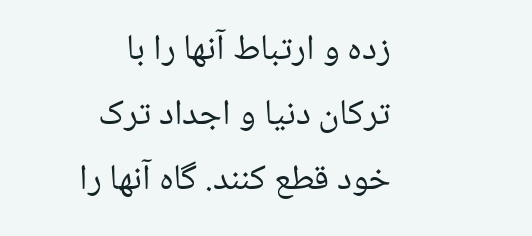زده و ارتباط آنها را با ترکان دنیا و اجداد ترک خود قطع کنند. گاه آنها را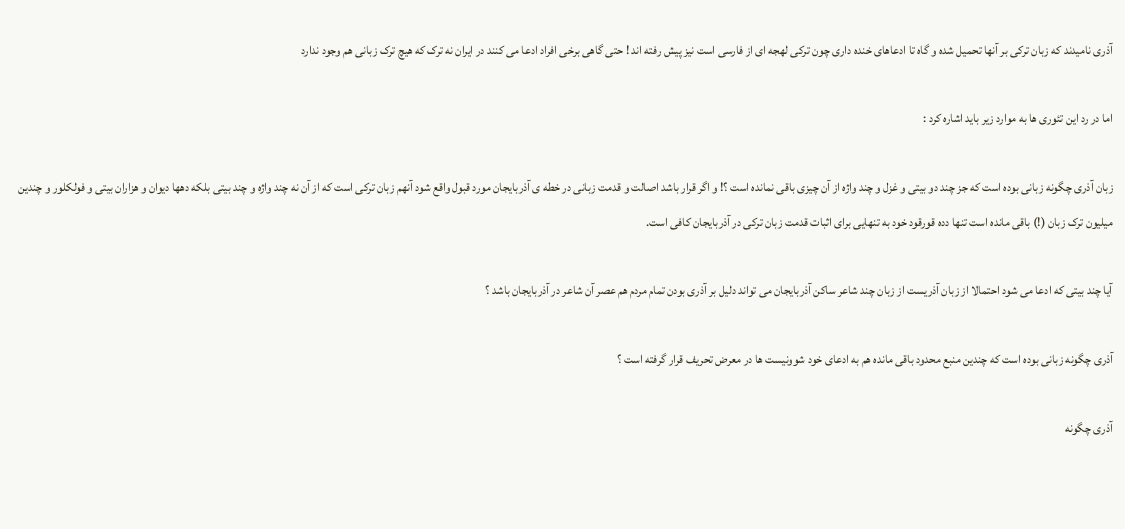آذری نامیدند که زبان ترکی بر آنها تحمیل شده و گاه تا ادعاهای خنده داری چون ترکی لهجه ای از فارسی است نیز پیش رفته اند ! حتی گاهی برخی افراد ادعا می کنند در ایران نه ترک که هیچ ترک زبانی هم وجود ندارد

اما در رد این تئوری ها به موارد زیر باید اشاره کرد :

زبان آذری چگونه زبانی بوده است که جز چند دو بیتی و غزل و چند واژه از آن چیزی باقی نمانده است ؟! و اگر قرار باشد اصالت و قدمت زبانی در خطه ی آذربایجان مورد قبول واقع شود آنهم زبان ترکی است که از آن نه چند واژه و چند بیتی بلکه دهها دیوان و هزاران بیتی و فولکلور و چندین میلیون ترک زبان (!) باقی مانده است تنها دده قورقود خود به تنهایی برای اثبات قدمت زبان ترکی در آذربایجان کافی است.

آیا چند بیتی که ادعا می شود احتمالا از زبان آذریست از زبان چند شاعر ساکن آذربایجان می تواند دلیل بر آذری بودن تمام مردم هم عصر آن شاعر در آذربایجان باشد ؟

آذری چگونه زبانی بوده است که چندین منبع محدود باقی مانده هم به ادعای خود شوونیست ها در معرض تحریف قرار گرفته است ؟

آذری چگونه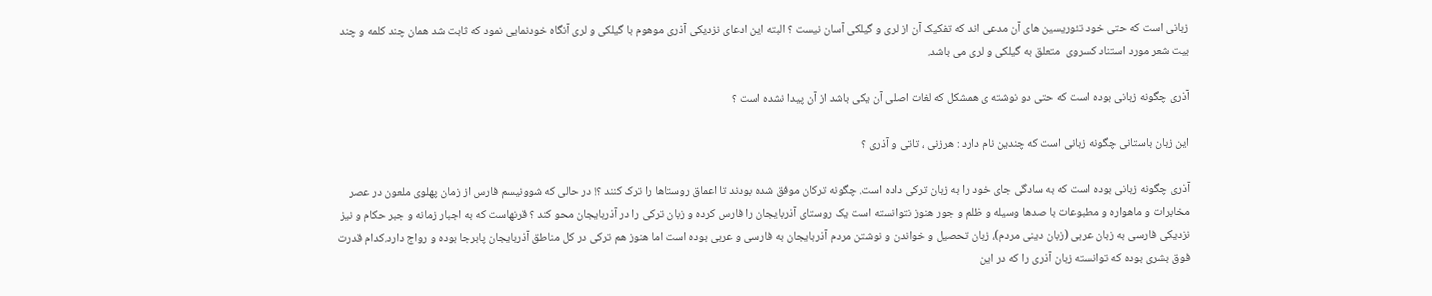زبانی است که حتی خود تئوریسین های آن مدعی اند که تفکیک آن از لری و گیلکی آسان نیست ؟ البته این ادعای نزدیکی آذری موهوم با گیلکی و لری آنگاه خودنمایی نمود که ثابت شد همان چند کلمه و چند بیت شعر مورد استناد کسروی  متعلق به گیلکی و لری می باشد.

آذری چگونه زبانی بوده است که حتی دو نوشته ی همشکل که لغات اصلی آن یکی باشد از آن پیدا نشده است ؟

این زبان باستانی چگونه زبانی است که چندین نام دارد : هرزنی ، تاتی و آذری ؟

آذری چگونه زبانی بوده است که به سادگی جای خود را به زبان ترکی داده است. چگونه ترکان موفق شده بودند تا اعماق روستاها را ترک کنند ؟! در حالی که شوونیسم فارس از زمان پهلوی ملعون در عصر مخابرات و ماهواره و مطبوعات با صدها وسیله و ظلم و جور هنوز نتوانسته است یک روستای آذربایجان را فارس کرده و زبان ترکی را در آذربایجان محو کند ؟ قرنهاست که به اجبار زمانه و جبر حکام و نیز نزدیکی فارسی به زبان عربی (زبان دینی مردم)، زبان تحصیل و خواندن و نوشتن مردم آذربایجان به فارسی و عربی بوده است اما هنوز هم ترکی در کل مناطق آذربایجان پابرجا بوده و رواج دارد.کدام قدرت فوق بشری بوده که توانسته زبان آذری را که در این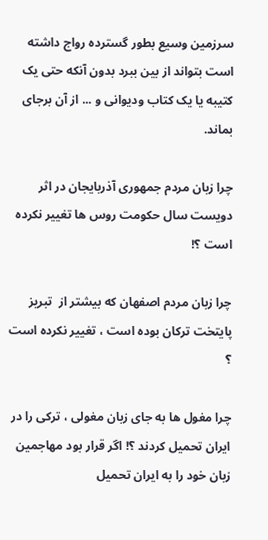سرزمین وسیع بطور گسترده رواج داشته است بتواند از بین ببرد بدون آنکه حتی یک کتیبه یا یک کتاب ودیوانی و ... از آن برجای بماند.

چرا زبان مردم جمهوری آذربایجان در اثر دویست سال حکومت روس ها تغییر نکرده است ؟!

چرا زبان مردم اصفهان که بیشتر از  تبریز  پایتخت ترکان بوده است ، تغییر نکرده است ؟

چرا مغول ها به جای زبان مغولی ، ترکی را در ایران تحمیل کردند ؟! اگر قرار بود مهاجمین زبان خود را به ایران تحمیل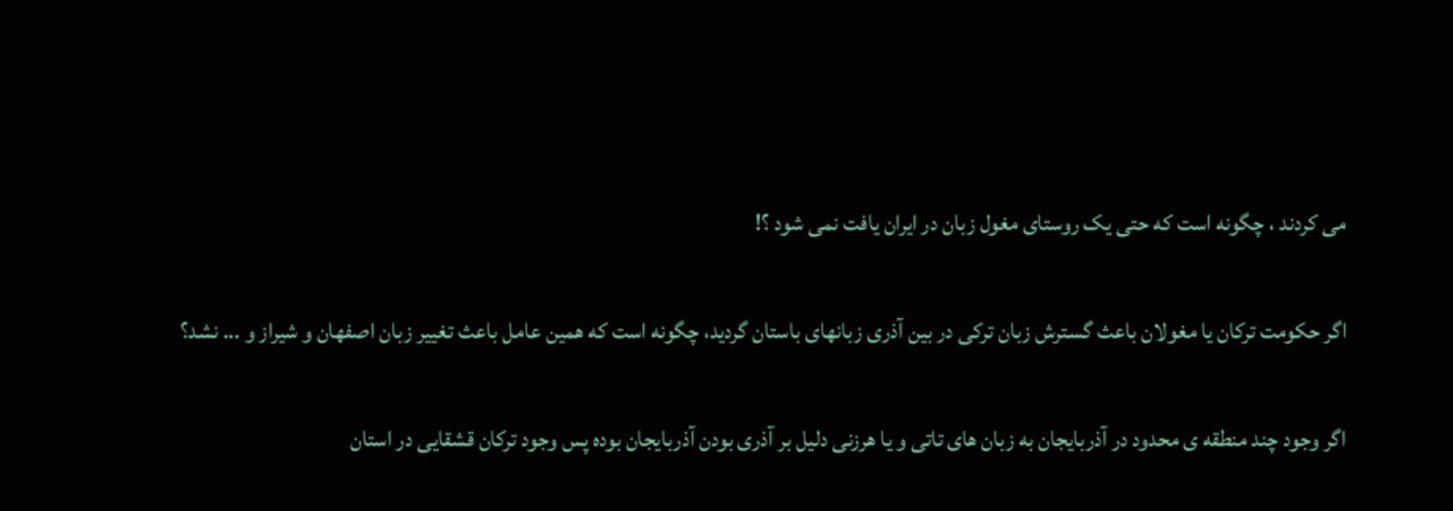می کردند ، چگونه است که حتی یک روستای مغول زبان در ایران یافت نمی شود ؟!

اگر حکومت ترکان یا مغولان باعث گسترش زبان ترکی در بین آذری زبانهای باستان گردید، چگونه است که همین عامل باعث تغییر زبان اصفهان و شیراز و ... نشد؟

اگر وجود چند منطقه ی محدود در آذربایجان به زبان های تاتی و یا هرزنی دلیل بر آذری بودن آذربایجان بوده پس وجود ترکان قشقایی در استان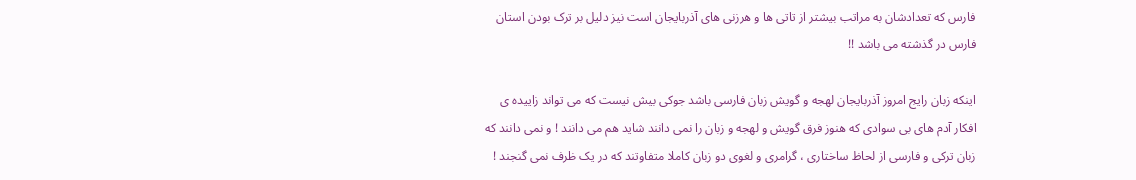فارس که تعدادشان به مراتب بیشتر از تاتی ها و هرزنی های آذربایجان است نیز دلیل بر ترک بودن استان فارس در گذشته می باشد !!

اینکه زبان رایج امروز آذربایجان لهجه و گویش زبان فارسی باشد جوکی بیش نیست که می تواند زاییده ی افکار آدم های بی سوادی که هنوز فرق گویش و لهجه و زبان را نمی دانند شاید هم می دانند ! و نمی دانند که زبان ترکی و فارسی از لحاظ ساختاری ، گرامری و لغوی دو زبان کاملا متفاوتند که در یک ظرف نمی گنجند !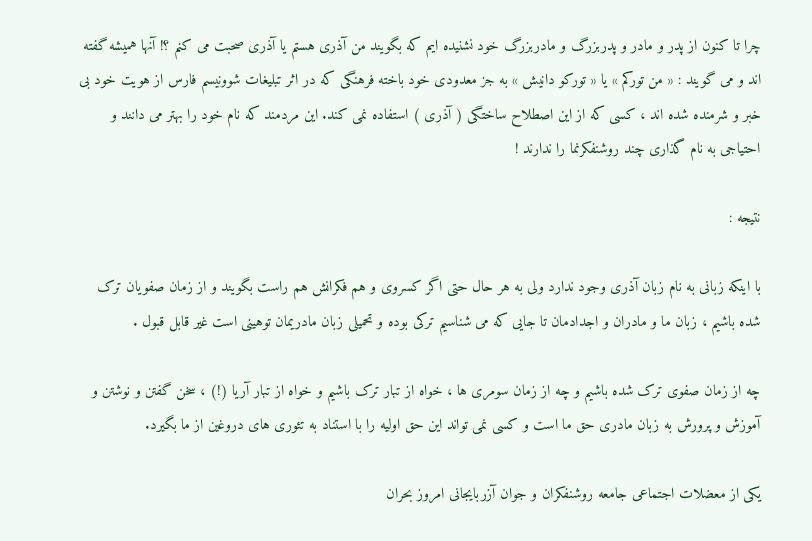چرا تا کنون از پدر و مادر و پدربزرگ و مادربزرگ خود نشنیده ایم که بگویند من آذری هستم یا آذری صحبت می کنم ؟! آنها همیشه گفته اند و می گویند : « من تورکم » یا « تورکو دانیش » به جز معدودی خود باخته فرهنگی که در اثر تبلیغات شوونیسم فارس از هویت خود بی خبر و شرمنده شده اند ، کسی که از این اصطلاح ساختگی ( آذری ) استفاده نمی کند. این مردمند که نام خود را بهتر می دانند و احتیاجی به نام گذاری چند روشنفکرنما را ندارند !

نتیجه :

با اینکه زبانی به نام زبان آذری وجود ندارد ولی به هر حال حتی اگر کسروی و هم فکرانش هم راست بگویند و از زمان صفویان ترک شده باشیم ، زبان ما و مادران و اجدادمان تا جایی که می شناسیم ترکی بوده و تحمیلی زبان مادریمان توهینی است غیر قابل قبول .

چه از زمان صفوی ترک شده باشیم و چه از زمان سومری ها ، خواه از تبار ترک باشیم و خواه از تبار آریا (!) ، سخن گفتن و نوشتن و آموزش و پرورش به زبان مادری حق ما است و کسی نمی تواند این حق اولیه را با استناد به تئوری های دروغین از ما بگیرد.

یکی از معضلات اجتماعی جامعه روشنفکران و جوان آزربایجانی امروز بحران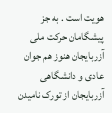هویت است . به جز پیشگامان حرکت ملی آزربایجان هنوز هم جوان عادی و دانشگاهی آزربایجان از تورک نامیدن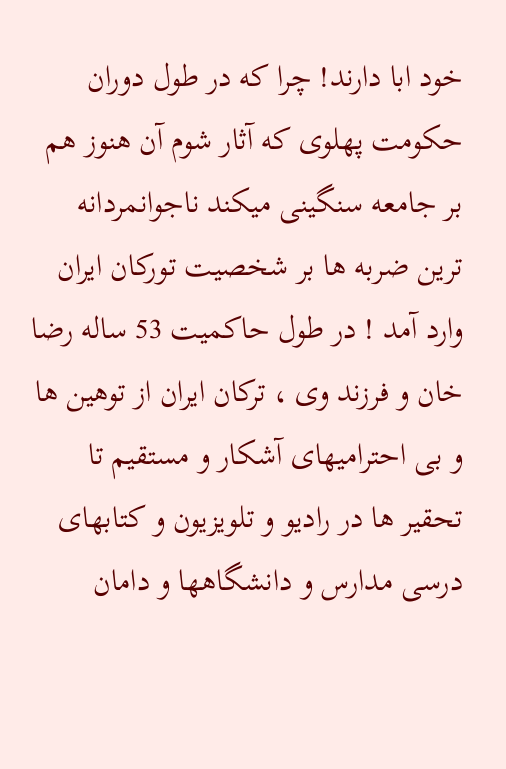خود ابا دارند! چرا که در طول دوران حکومت پهلوی که آثار شوم آن هنوز هم بر جامعه سنگینی میکند ناجوانمردانه ترین ضربه ها بر شخصیت تورکان ایران وارد آمد ! در طول حاکمیت 53 ساله رضا خان و فرزند وی ، ترکان ایران از توهین ها و بی احترامیهای آشکار و مستقیم تا تحقیر ها در رادیو و تلویزیون و کتابهای درسی مدارس و دانشگاهها و دامان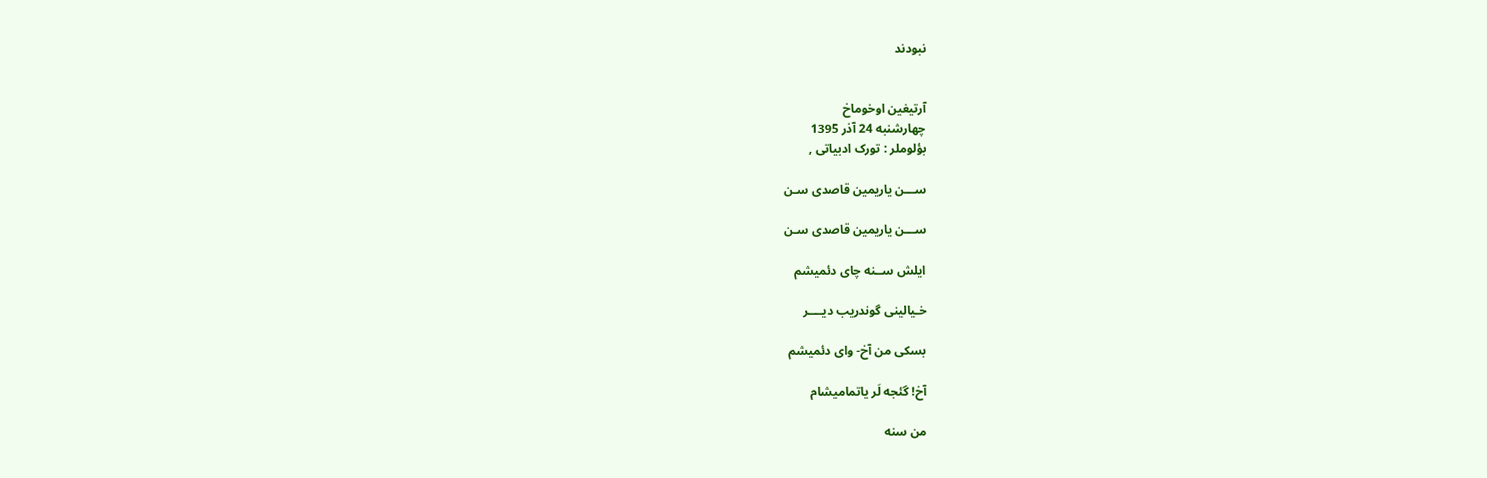نبودند


آرتیغین اوخوماخ
چهارشنبه 24 آذر 1395
بؤلوملر : تورک ادبیاتی ,

ســـن یاریمین قاصدی سـن

ســـن یاریمین قاصدی سـن

ایلش ســنه چای دئمیشم

خـیالینی گوندریب دیــــر

بسکی من آخ- وای دئمیشم

آخ! گئجه لَر یاتمامیشام

من سنه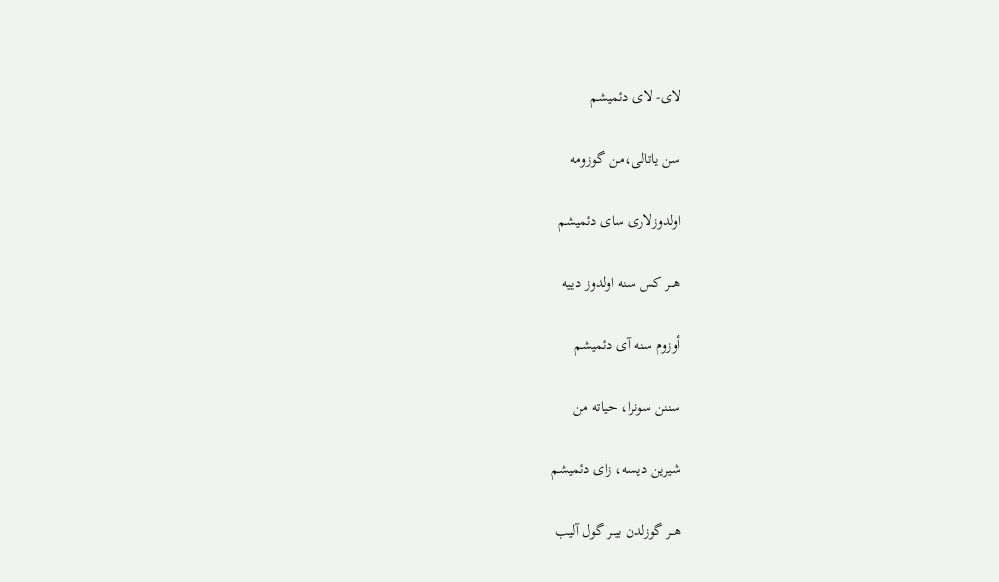لای- لای دئمیشم

سن یاتالی،مـن گوزومه

اولدوزلاری سای دئمیشم

هــر کس سنه اولدوز دییه

أوزوم سنه آی دئمیشم

سننن سونرا، حیاته من

شیرین دیسه، زای دئمیشم

هــر گوزلدن بیــر گول آلیب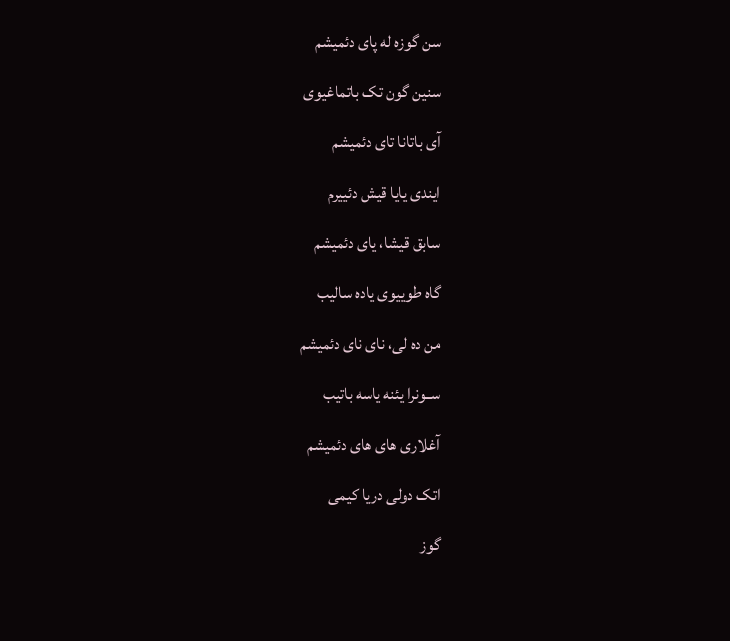سن گوزه له پای دئمیشم

سنین گون تک باتماغیوی

آی باتانا تای دئمیشم

ایندی یایا قیش دئییرم

سابق قیشا، یای دئمیشم

گاه طوییوی یاده سالیب

من ده لی، نای نای دئمیشم

ســونرا یئنه یاسه باتیب

آغلاری های های دئمیشم

اتک دولی دریا کیمی

گوز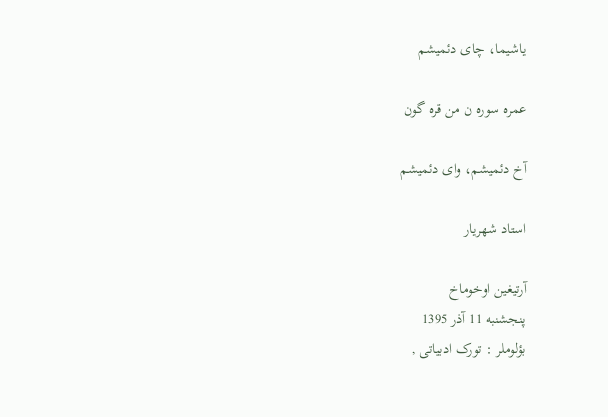یاشیما، چای دئمیشم

عمره سوره ن من قره گون

آخ دئمیشم، وای دئمیشم

استاد شهریار

آرتیغین اوخوماخ
پنجشنبه 11 آذر 1395
بؤلوملر : تورک ادبیاتی ,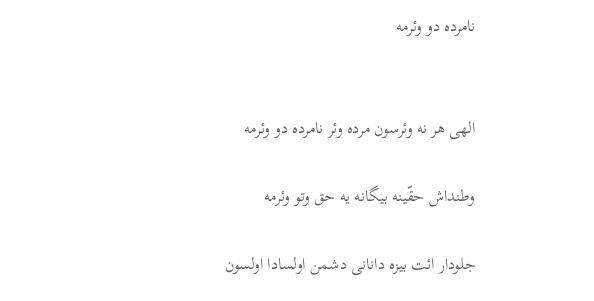نامرده دو وئرمه


الهی هر نه وئرسون مرده وئر نامرده دو وئرمه

وطنداش حقّینه بیگانه یه حق وتو وئرمه

جلودار ائت بیزه دانانی دشمن اولسادا اولسون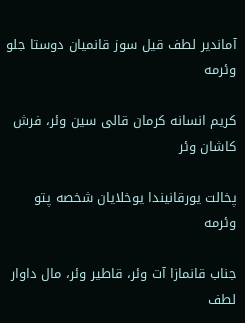آماندیر لطف قیل سوز قانمیان دوستا جلو وئرمه

کریم انسانه کرمان قالی سین وئر، فرش کاشان وئر

پخالت یورقانیندا یوخلایان شخصه پتو وئرمه

جناب قانمازا آت وئر، قاطیر وئر، مال داوار لطف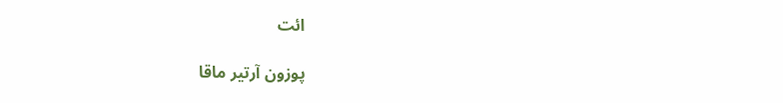ائت

پوزون آرتیر ماقا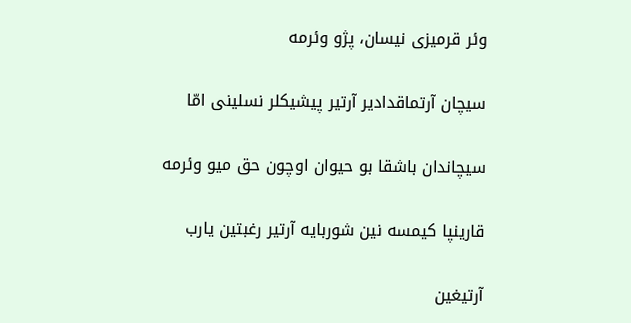وئر قرمیزی نیسان، پژو وئرمه

سیچان آرتماقدادیر آرتیر پیشیکلر نسلینی امّا

سیچاندان باشقا بو حیوان اوچون حق میو وئرمه

قارینپا کیمسه نین شوربایه آرتیر رغبتین یارب

آرتیغین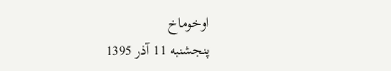اوخوماخ
پنجشنبه 11 آذر 1395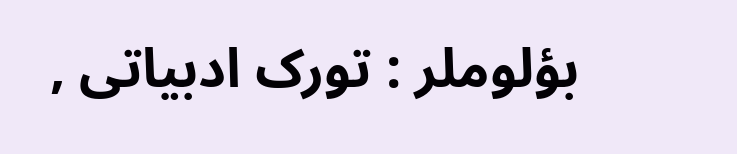بؤلوملر : تورک ادبیاتی ,